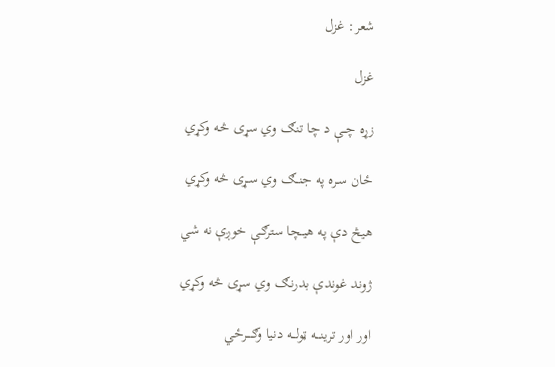شعر: غزل

غزل

زړه چــې د چا تنګ وي سړی څـه وکړي

ځان سـره په جنــګ وي سـړی څه وکړي

هیڅ دې په هیــچا سترګـې خوږې نه شي

ژوند غوندې بدرنـګ وي سړی څه وکړي

اور اور ترینـــه ټولـــه دنیا وګــــرځي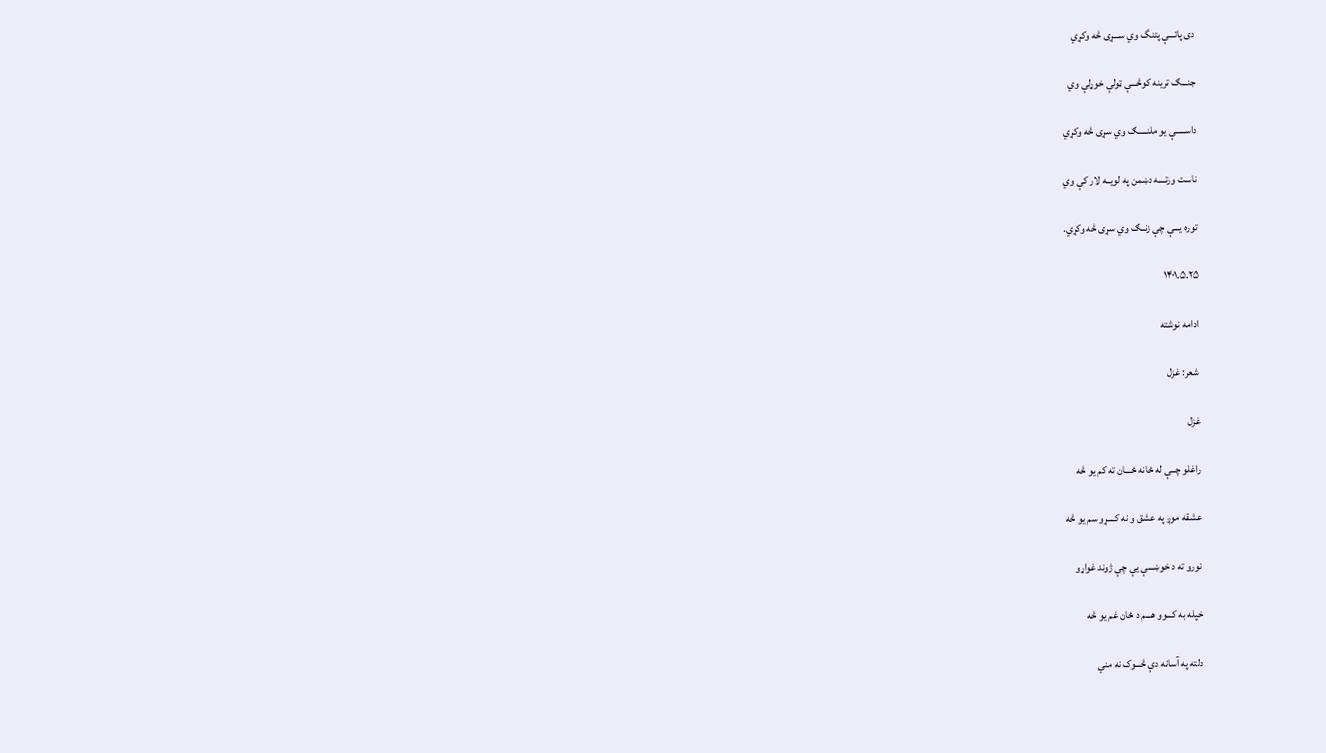دی پاتـــې پتنگ وي ســـړی څه وکړي

جنـــګ ترینه کوڅـــې ټولې خوړلې وي

داســـــې یو ملنـــــګ وي سړی څه وکړي

ناست ورتــــه دښمن په لویــه لار کې وي

توره یـــې چې زنــګ وي سړی څه وکړي.

۱۴۰۱.۵.۲۵

ادامه نوشته

شعر: غزل

غزل

راغلو چــې له ځانه ځـــان ته کم یو څه

عشقه موږ په عشق و نه کــــړو سم یو څه

نورو ته د خوښـــې یې چې ژوند غواړو

خپله به کـــوو هـــم د ځان غم یو څه

دلته په آسانه دې څـــوک نه مني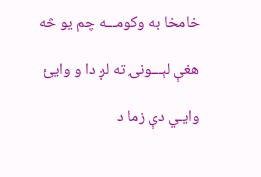خامخا به وکومـــه چم یو څه

هغې لېـــونۍ ته لږ دا و وایئ

وایـي دې زما د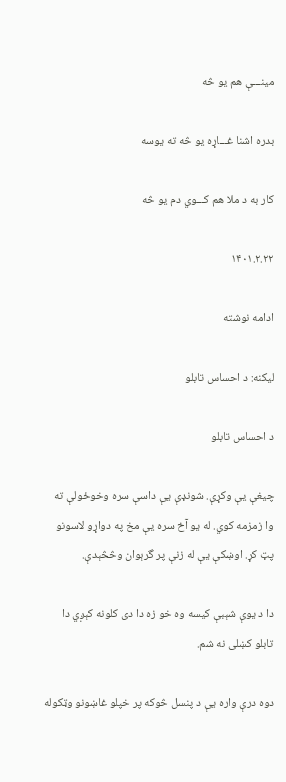مینـــې هم یو څه

بدره اشنا غـــاړه یو څه ته یوسه

کار به د ملا هم کـــوي دم یو څه

۱۴۰۱.۲.۲۲

ادامه نوشته

لیکنه: د احساس تابلو

د احساس تابلو

چیغې یې وکړې. شونډې یې داسې سره وخوځولې ته وا زمزمه کوي. له یو آخ سره یې مخ په دواړو لاسونو پټ کړ. اوښکې یې له زنې پر گرېوان وڅڅېدې.

دا د یوې شېبې کیسه وه خو زه دا دی کلونه کېږي دا تابلو کښلی نه شم.

دوه درې واره یې د پنسل څوکه پر خپلو غاښونو وټکوله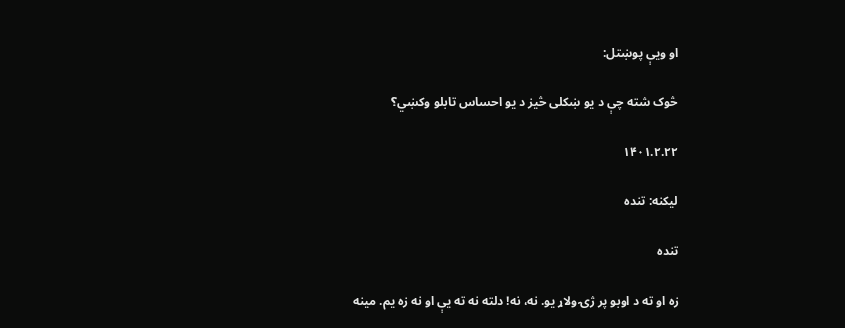او ویې پوښتل:

څوک شته چې د یو ښکلی څیز د یو احساس تابلو وکښي؟

۱۴۰۱.۲.۲۲

لیکنه: تنده

تنده

زه او ته د اوبو پر ژۍ ولاړ یو. نه، نه! دلته نه ته يې او نه زه يم. مينه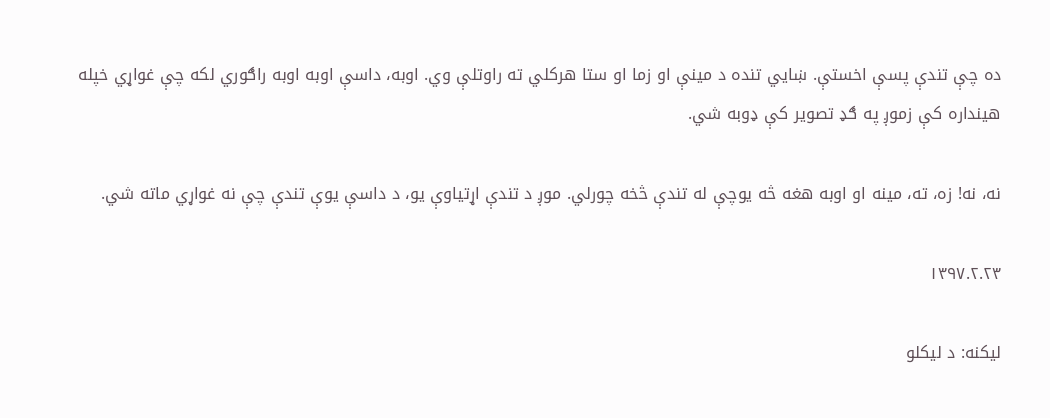ده چې تندې پسې اخستې. ښايي تنده د مينې او زما او ستا هرکلي ته راوتلې وي. اوبه، داسې اوبه اوبه راګوري لکه چې غواړي خپله هينداره کې زموږ په ګډ تصویر کې ډوبه شي.

نه، نه! زه، ته، مینه او اوبه هغه څه يوچې له تندې څخه چورلي. موږ د تندې اړتیاوې یو، د داسې یوې تندې چې نه غواړي ماته شي.

۱۳۹۷.۲.۲۳

لیکنه: د لیکلو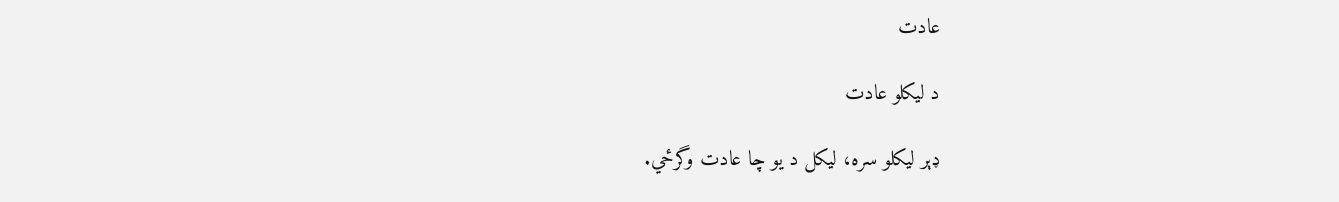عادت

د لیکلو عادت

ډېر لیکلو سره، لیکل د یو چا عادت وگرځي.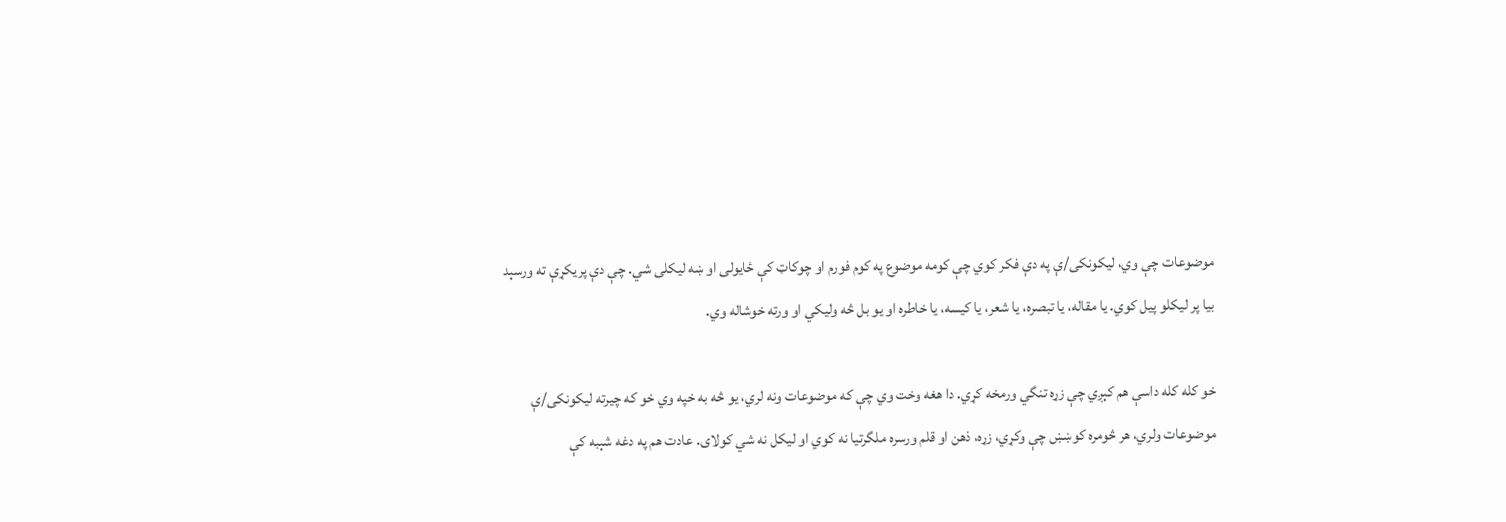موضوعات چې وي، لیکونکی/ې په دې فکر کوي چې کومه موضوع په کوم فورم او چوکاټ کې ځایولی او ښه لیکلی شي. چې دې پریکړې ته ورسېد بیا پر لیکلو پیل کوي. یا مقاله، یا تبصره، یا شعر، یا کیسه، یا خاطره او یو بل څه ولیکي او ورته خوشاله وي.

خو کله کله داسې هم کېږي چې زړه تنگي ورمخه کړي. دا هغه وخت وي چې که موضوعات ونه لري، یو څه به خپه وي خو که چیرته لیکونکی/ې موضوعات ولري، هر څومره کوښښ چې وکړي، زړه، ذهن او قلم ورسره ملگرتیا نه کوي او لیکل نه شي کولای. عادت هم په دغه شېبه کې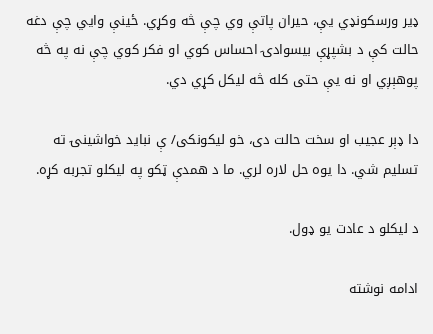ډیر ورسکونډي یې، حیران پاتې وي چې څه وکړي. ځینې وایي چې دغه حالت کې د بشپړې بیسوادۍ احساس کوي او فکر کوي چې نه په څه پوهېږي او نه یې حتی کله څه لیکل کړي دي.

دا ډېر عجیب او سخت حالت دی، خو لیکونکی/ ې نباید خواشینۍ ته تسلیم شي. دا یوه حل لاره لري. ما د همدې ټکو په لیکلو تجربه کړه.

د لیکلو د عادت یو ډول.

ادامه نوشته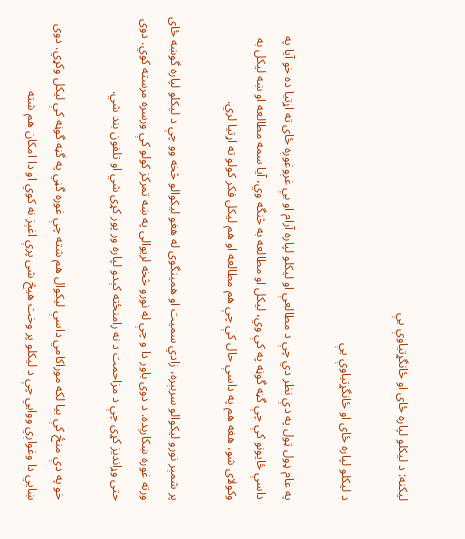ليکنه: د لیکلو لپاره ځای او ځانگړتیاوې یې

د لیکلو لپاره ځای او ځانگړتیاوې یې

په عام ډول ټول په دې نظر دي چې د مطالعې او لیکلو لپاره آرام او بې غږوغوږه ځای ته اړتیا ده خو آیا په داسې ځایونو کې چې گڼه گوڼه په کې وي، لیکل او مطالعه به څنگه وي، آیا سمه مطالعه او ښه لیکل به وکولای شو، هغه هم په داسې حال کې چې هم مطالعه او هم لیکل فکر کولو ته اړتیا لري.

پر شمېر نورو لیکوالو سربېره، زادي سمیت او همینگوی له هغو لیکوالو څخه وو چې د لیکلو لپاره گوښه ځای ورته غوره ښکارېده. د دوی باور دا و چې له نورو څخه لریوالی په ښه تمرکز کولو کې ورسره مرسته کوي. دوی حتی وړاندیز کړی چې د مزاحمت د نه رامنځته کېدو لپاره ور پور کړی شي او تلفون بند شي.

خو په دې منځ کې بیا لکه موراکامي داسې لیکوال هم شته چې غوره گڼي په گڼه گوڼه کې لیکل وکړي. دوی ښايي دا وغواڔي ووایي چې د لیکلو پر وخت هیڅ شی پرې اغېز نه کوي او دا امکان هم شته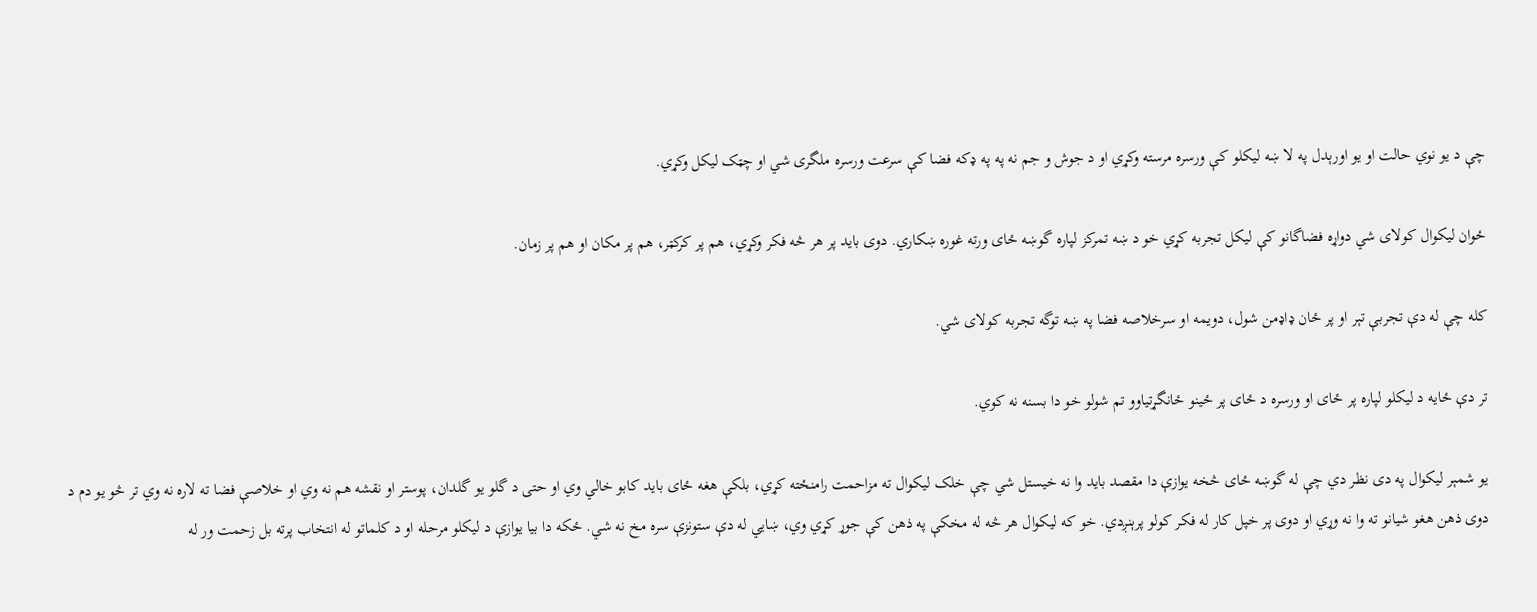چې د یو نوي حالت او یو اورېدل په لا ښه لیکلو کې ورسره مرسته وکړي او د جوش و جم نه په په ډکه فضا کې سرعت ورسره ملگری شي او چټک لیکل وکړي.

ځوان لیکوال کولای شي دواړه فضاگانو کې لیکل تجربه کړي خو د ښه تمرکز لپاره گوښه ځای ورته غوره ښکاري. دوی باید پر هر څه فکر وکړي، هم پر کرکټر، هم پر مکان او هم پر زمان.

کله چې له دې تجربې تېر او پر ځان ډاډمن شول، دویمه او سرخلاصه فضا په ښه توگه تجربه کولای شي.

تر دې ځایه د لیکلو لپاره پر ځای او ورسره د ځای پر ځینو ځانگړتیاوو تم شولو خو دا بسنه نه کوي.

یو شمېر لیکوال په دی نظر دي چې له گوښه ځای څخه یوازې دا مقصد باید وا نه خیستل شي چې خلک لیکوال ته مزاحمت رامنځته کړي، بلکې هغه ځای باید کابو خالي وي او حتی د گلو یو گلدان، پوستر او نقشه هم نه وي او خلاصې فضا ته لاره نه وي تر څو یو دم د دوی ذهن هغو شیانو ته وا نه وړي او دوی پر خپل کار له فکر کولو پرېنږدي. خو که لیکوال هر څه له مخکې په ذهن کې جوړ کړي وي، ښایي له دې ستونزې سره مخ نه شي. ځکه دا بیا یوازې د لیکلو مرحله او د کلماتو له انتخاب پرته بل زحمت ور له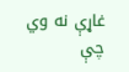غاړې نه وي چې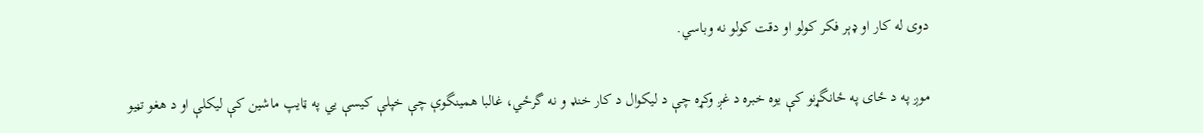دوی له کار او ډېر فکر کولو او دقت کولو نه وباسي.

موږ په د ځای په ځانگړنو کې یوه خبره د غږ وکړه چې د لیکوال د کار خنډ و نه گرځي، غالبا همینگوې چې خپلې کیسې یي په ټایپ ماشین کې لیکلې او د هغو تڼیو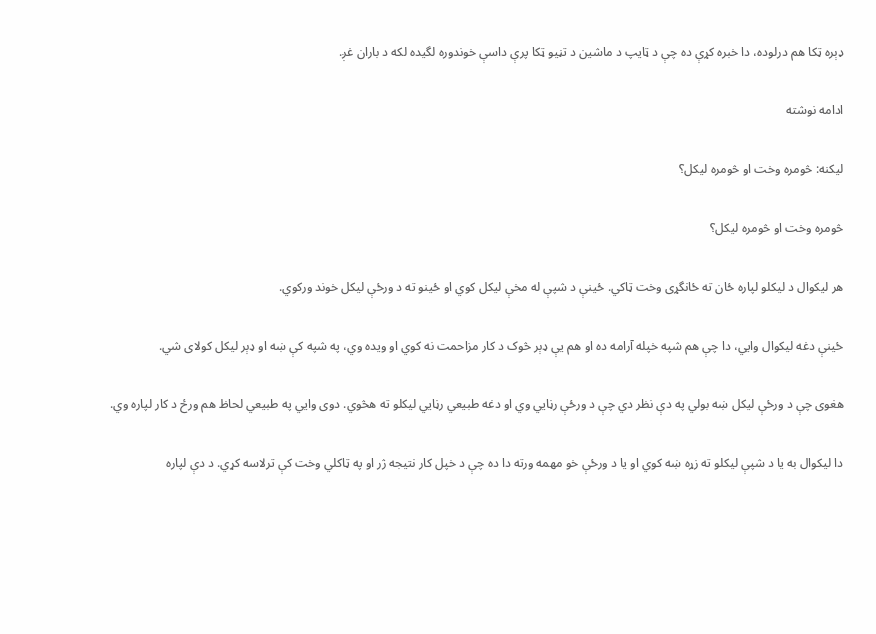ډېره ټکا هم درلوده، دا خبره کړې ده چې د ټایپ د ماشین د تڼيو ټکا پرې داسې خوندوره لگیده لکه د باران غږ.

ادامه نوشته

لیکنه: څومره وخت او څومره لیکل؟

څومره وخت او څومره لیکل؟

هر لیکوال د لیکلو لپاره ځان ته ځانگړی وخت ټاکي. ځینې د شپې له مخې لیکل کوي او ځینو ته د ورځې لیکل خوند ورکوي.

ځینې دغه لیکوال وایي، دا چې هم شپه خپله آرامه ده او هم یې ډېر څوک د کار مزاحمت نه کوي او ویده وي، په شپه کې ښه او ډېر لیکل کولای شي.

هغوی چې د ورځې لیکل ښه بولي په دې نظر دي چې د ورځې رڼایي وي او دغه طبیعي رڼایي لیکلو ته هڅوي. دوی وایي په طبیعي لحاظ هم ورځ د کار لپاره وي.

دا لیکوال به یا د شپې لیکلو ته زړه ښه کوي او یا د ورځې خو مهمه ورته دا ده چې د خپل کار نتیجه ژر او په ټاکلي وخت کې ترلاسه کړي. د دې لپاره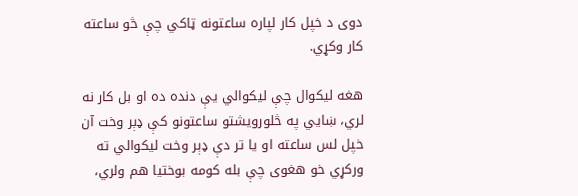دوی د خپل کار لپاره ساعتونه ټاکي چې څو ساعته کار وکړي.

هغه لیکوال چې لیکوالي یې دنده ده او بل کار نه لري، ښایي په څلورویشتو ساعتونو کې ډېر وخت آن خپل لس ساعته او یا تر دې ډېر وخت لیکوالي ته ورکړي خو هغوی چې بله کومه بوختیا هم ولري،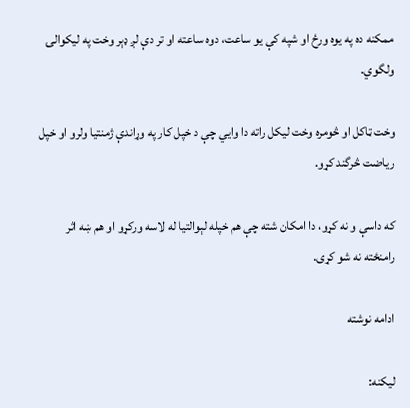ممکنه ده په یوه ورځ او شپه کې یو ساعت، دوه ساعته او تر دې لږ ډېر وخت په لیکوالۍ ولگوي.

وخت ټاکل او څومره وخت لیکل راته دا وایي چې د خپل کار په وړاندې ژمنتیا ولرو او خپل ریاضت څرگند کړو.

که داسې و نه کړو، دا امکان شته چې هم خپله لېوالتیا له لاسه ورکړو او هم ښه اثر رامنځته نه شو کړی.

ادامه نوشته

لیکنه: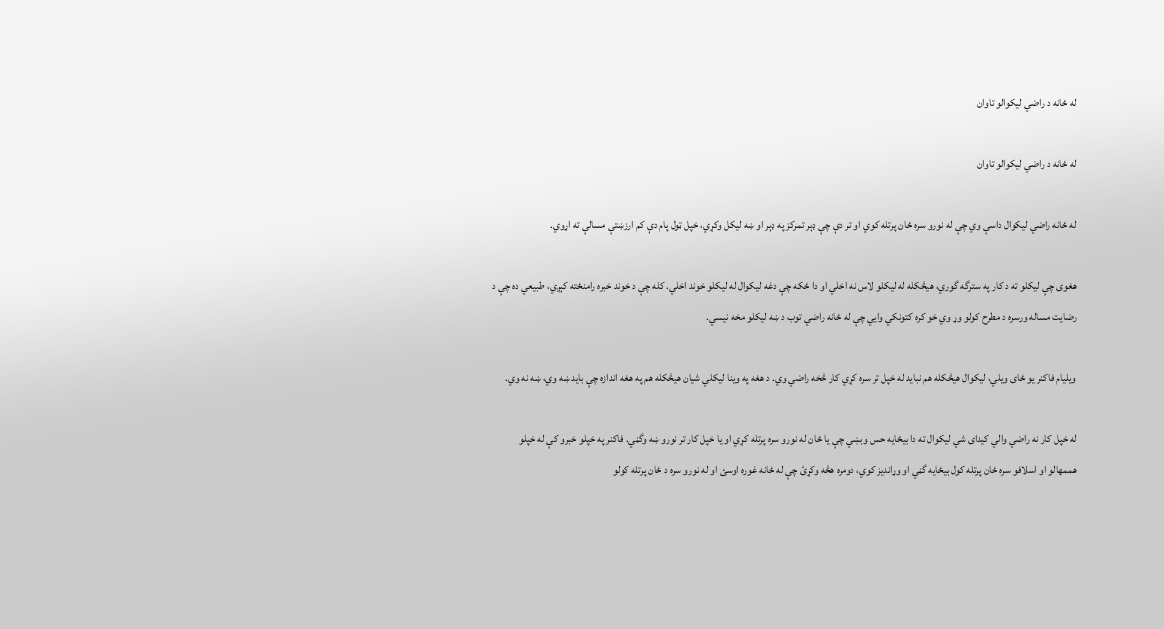له ځانه د راضي لیکوالو تاوان

له ځانه د راضي لیکوالو تاوان

له ځانه راضي لیکوال داسې وي چې له نورو سره ځان پرتله کوي او تر دې چې ډېر تمرکز په ډېر او ښه لیکل وکړي، خپل ټول پام دې کم ارزښتې مسالې ته اړوي.

هغوی چې لیکلو ته د کار په سترگه گوري، هیڅکله له لیکلو لاس نه اخلي او دا ځکه چې دغه لیکوال له لیکلو خوند اخلي. کله چې د خوند خبره رامنځته کېږي، طبیعي ده چې د رضایت مساله ورسره د مطرح کولو وړ وي خو کره کتونکي وایي چې له ځانه راضي توب د ښه لیکلو مخه نیسي.

ویلیام فاکنر یو ځای ویلي، لیکوال هیڅکله هم نباید له خپل تر سره کړي کار څخه راضي وي. د هغه په وینا لیکلي شیان هیڅکله هم په هغه اندازه چې باید ښه وي، ښه نه وي.

له خپل کار نه راضي والي کیدای شي لیکوال ته دا بیځایه حس وبښي چې یا ځان له نورو سره پرتله کړي او یا خپل کار تر نورو ښه وگڼي. فاکنر په خپلو خبرو کې له خپلو هممهالو او اسلافو سره ځان پرتله کول بیځایه گڼي او وړاندیز کوي، دومره هڅه وکړئ چې له ځانه غوره اوسئ او له نورو سره د ځان پرتله کولو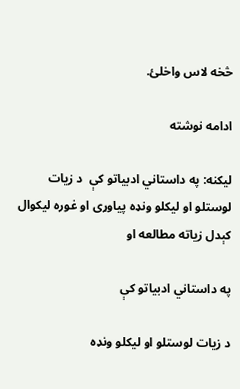څخه لاس واخلئ.

ادامه نوشته

لیکنه: په داستاني ادبیاتو کې  د زیات لوستلو او لیکلو ونډه پیاوړی او غوره لیکوال کېدل زیاته مطالعه او

په داستاني ادبیاتو کې

د زیات لوستلو او لیکلو ونډه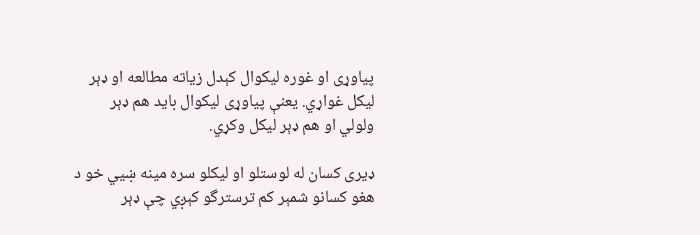پیاوړی او غوره لیکوال کېدل زیاته مطالعه او ډېر لیکل غواړي. یعنې پیاوړی لیکوال باید هم ډېر ولولي او هم ډېر لیکل وکړي.

ډیری کسان له لوستلو او لیکلو سره مینه ښیي خو د هغو کسانو شمېر کم ترسترگو کېږي چې ډېر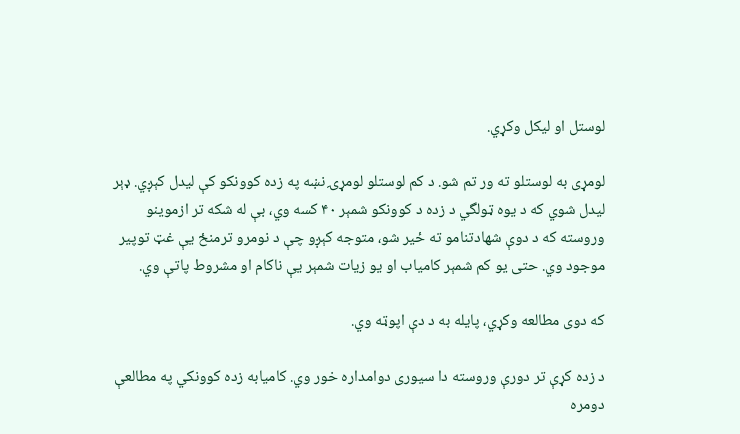لوستل او لیکل وکړي.

لومړی به لوستلو ته ور تم شو. د کم لوستلو لومړۍ نښه په زده کوونکو کې لیدل کېږي. ډېر لیدل شوي که د یوه ټولگي د زده د کوونکو شمېر ۴۰ کسه وي، بې له شکه تر ازموینو وروسته که د دوې شهادتنامو ته ځیر شو، متوجه کېږو چې د نومرو ترمنځ یې غټ توپیر موجود وي. حتی یو کم شمېر کامیاب او یو زیات شمېر یې ناکام او مشروط پاتې وي.

که دوی مطالعه وکړي، پایله به د دې اپوټه وي.

د زده کړې تر دورې وروسته دا سیوری دوامداره خور وي. کامیابه زده کوونکي په مطالعې دومره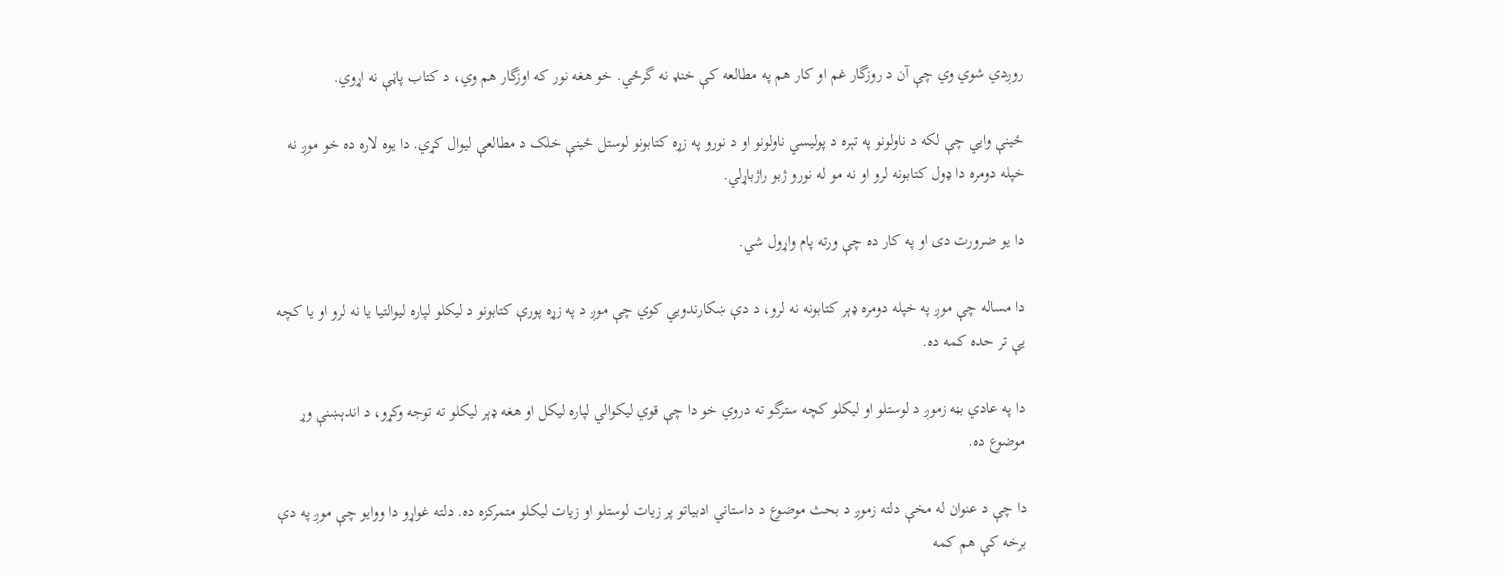روږدي شوي وي چې آن د روزگار غم او کار هم په مطالعه کې خنډ نه گرځي. خو هغه نور که اوزگار هم وي، د کتاب پاڼې نه اړوي.

ځینې وايي چې لکه د ناولونو په تېره د پولیسي ناولونو او د نورو په زړه کتابونو لوستل ځینې خلک د مطالعې لیوال کړي. دا یوه لاره ده خو موږ نه خپله دومره دا ډول کتابونه لرو او نه مو له نورو ژبو راژباړلي.

دا یو ضرورت دی او په کار ده چې ورته پام واړول شي.

دا مساله چې موږ په خپله دومره ډېر کتابونه نه لرو، د دې ښکارندویي کوي چې موږ د په زړه پورې کتابونو د لیکلو لپاره لیوالتیا یا نه لرو او یا کچه یې تر حده کمه ده.

دا په عادي بڼه زموږ د لوستلو او لیکلو کچه سترگو ته دروي خو دا چې قوي لیکوالي لپاره لیکل او هغه ډېر لیکلو ته توجه وکړو، د اندېښنې وړ موضوع ده.

دا چې د عنوان له مخې دلته زموږ د بحث موضوع د داستاني ادبیاتو پر زیات لوستلو او زیات لیکلو متمرکزه ده. دلته غواړو دا ووایو چې موږ په دې برخه کې هم کمه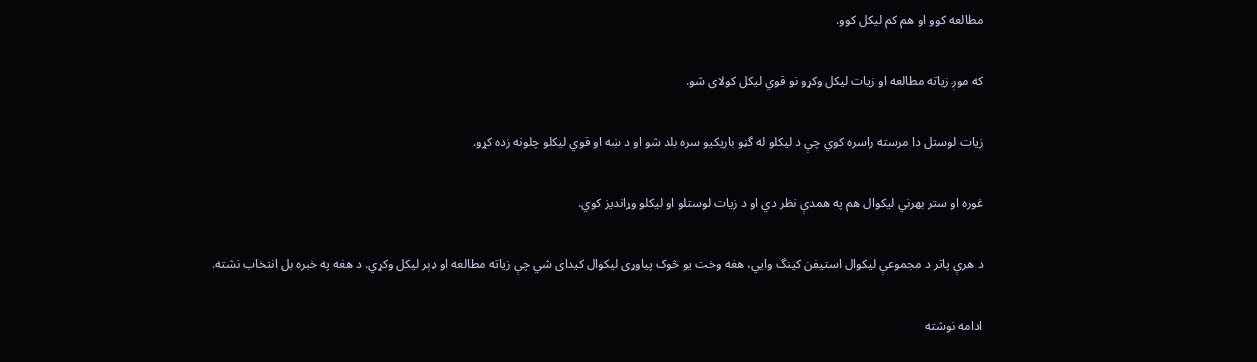مطالعه کوو او هم کم لیکل کوو.

که موږ زیاته مطالعه او زیات لیکل وکړو نو قوي لیکل کولای شو.

زیات لوستل دا مرسته راسره کوي چې د لیکلو له گڼو باریکیو سره بلد شو او د ښه او قوي لیکلو چلونه زده کړو.

غوره او ستر بهرني لیکوال هم په همدې نظر دي او د زیات لوستلو او لیکلو وړاندیز کوي.

د هرې پاتر د مجموعې لیکوال استیفن کینگ وایي، هغه وخت یو څوک پیاوړی لیکوال کیدای شي چې زیاته مطالعه او ډېر لیکل وکړي. د هغه په خبره بل انتخاب نشته.

ادامه نوشته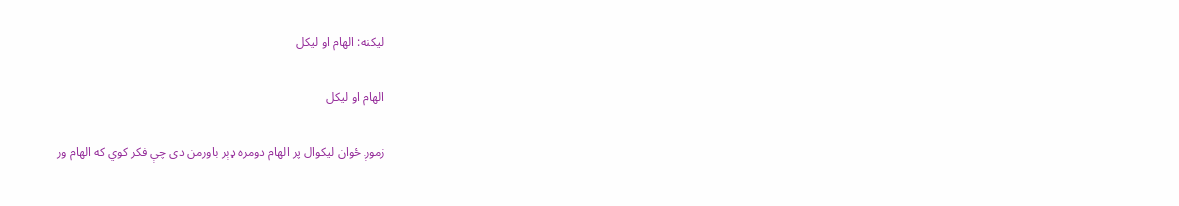لیکنه: الهام او لیکل

الهام او لیکل

زموږ ځوان لیکوال پر الهام دومره ډېر باورمن دی چې فکر کوي که الهام ور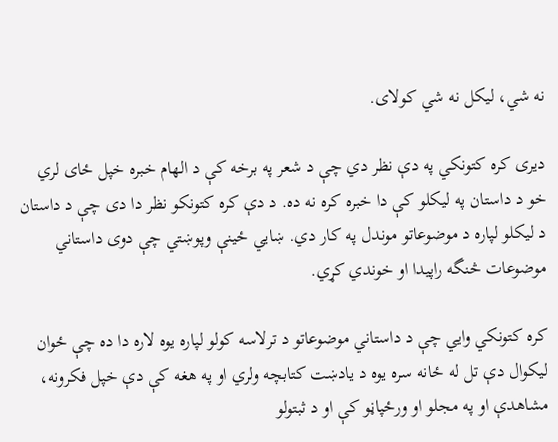نه شي، لیکل نه شي کولای.

دیری کره کتونکي په دې نظر دي چې د شعر په برخه کې د الهام خبره خپل ځای لري خو د داستان په لیکلو کې دا خبره کره نه ده. د دې کره کتونکو نظر دا دی چې د داستان د لیکلو لپاره د موضوعاتو موندل په کار دي. ښایي ځینې وپوښتي چې دوی داستاني موضوعات څنگه راپیدا او خوندي کړي.

کره کتونکي وايي چې د داستاني موضوعاتو د ترلاسه کولو لپاره یوه لاره دا ده چې ځوان لیکوال دې تل له ځانه سره یوه د یادښت کتابچه ولري او په هغه کې دې خپل فکرونه، مشاهدې او په مجلو او ورځپاڼو کې او د ثبتولو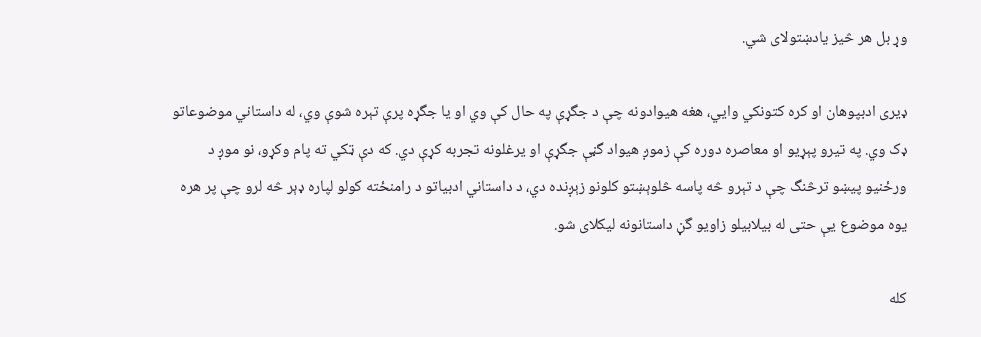وړ بل هر څیز یادښتولای شي.

ډیری ادبپوهان او کره کتونکي وایي، هغه هیوادونه چې د جگړې په حال کې وي او یا جگړه پرې تېره شوې وي، له داستاني موضوعاتو ډک وي. په تیرو پېړیو او معاصره دوره کې زموږ هیواد گڼې جگړې او یرغلونه تجربه کړې دي. که دې ټکي ته پام وکړو، نو موږ د ورځنیو پیښو ترڅنگ چې د تېرو څه پاسه څلوېښتو کلونو زېږنده دي، د داستاني ادبیاتو د رامنځته کولو لپاره ډېر څه لرو چې پر هره یوه موضوع یې حتی له بیلابیلو زاویو گڼ داستانونه لیکلای شو.

کله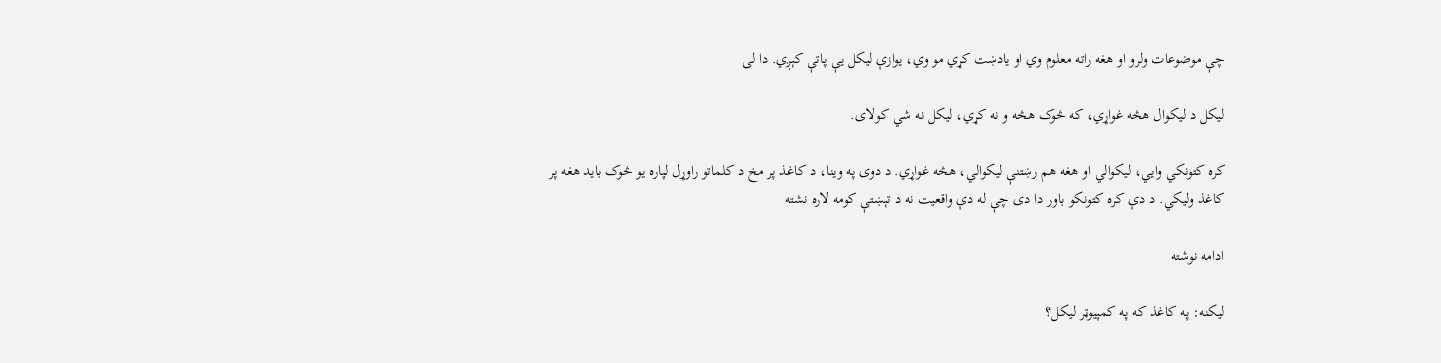چې موضوعات ولرو او هغه راته معلوم وي او یادښت کړي مو وي، یوازې لیکل یې پاتې کېږي. دا لی

لیکل د لیکوال هڅه غواړي، که څوک هڅه و نه کړي، لیکل نه شي کولای.

کره کتونکي وايي، لیکوالي او هغه هم رښتنې لیکوالي، هڅه غواړي. د دوی په وینا، د کاغذ پر مخ د کلماتو راوړل لپاره یو څوک باید هغه پر کاغذ ولیکي. د دې کره کتونکو باور دا دی چې له دې واقعیت نه د تېښتې کومه لاره نشته

ادامه نوشته

ليکنه: په کاغذ که په کمپیوټر لیکل؟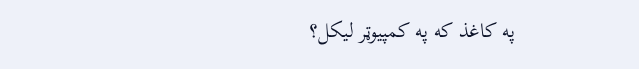په کاغذ که په کمپیوټر لیکل؟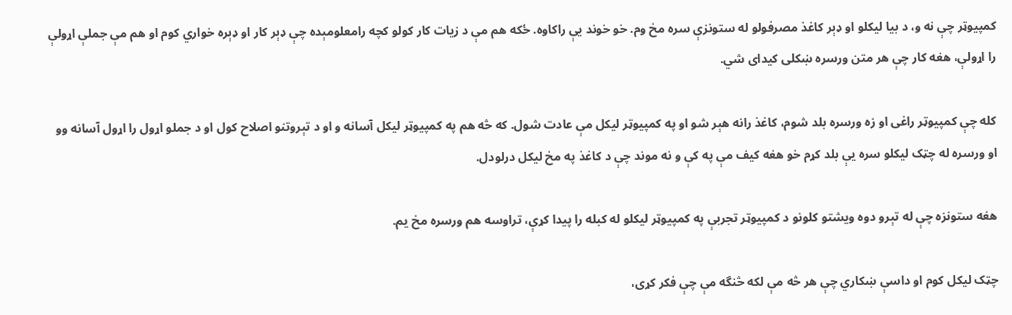کمپیوټر چې نه و، د بیا لیکلو او ډېر کاغذ مصرفولو له ستونزې سره مخ وم. خو خوند یې راکاوه. ځکه هم مې د زیات کار کولو کچه رامعلومېده چې ډېر کار او ډېره خواري کوم او هم مې جملې اړولې را اړولې، هغه کار چې هر متن ورسره ښکلی کیدای شي.

کله چې کمپیوټر راغی او زه ورسره بلد شوم، کاغذ رانه هېر شو او په کمپیوټر لیکل مې عادت شول. که څه هم په کمپیوټر لیکل آسانه و او د تېروتنو اصلاح کول او د جملو اړول را اړول آسانه وو او ورسره له چټک لیکلو سره یې بلد کړم خو هغه کیف مې په کې و نه موند چې د کاغذ په مخ لیکل درلودل.

هغه ستونزه چې له تېرو دوه ویشتو کلونو د کمپیوټر تجربې په کمپیوټر لیکلو له کبله را پیدا کړې، تراوسه هم ورسره مخ یم.

چټک لیکل کوم او داسې ښکاري چې هر څه مې لکه څنگه مې چې فکر کړی،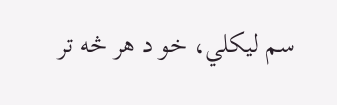سم لیکلي، خو د هر څه تر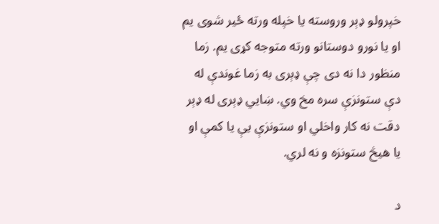خپرولو ډېر وروسته یا خپله ورته ځير شوی یم او یا نورو دوستانو ورته متوجه کړی یم. زما منظور دا نه دی چې ډېری به زما غوندې له دې ستونزې سره مخ وي. ښایي ډېری له ډېر دقت نه کار واخلي او ستونزې یې یا کمې او یا هیڅ ستونزه و نه لري.

د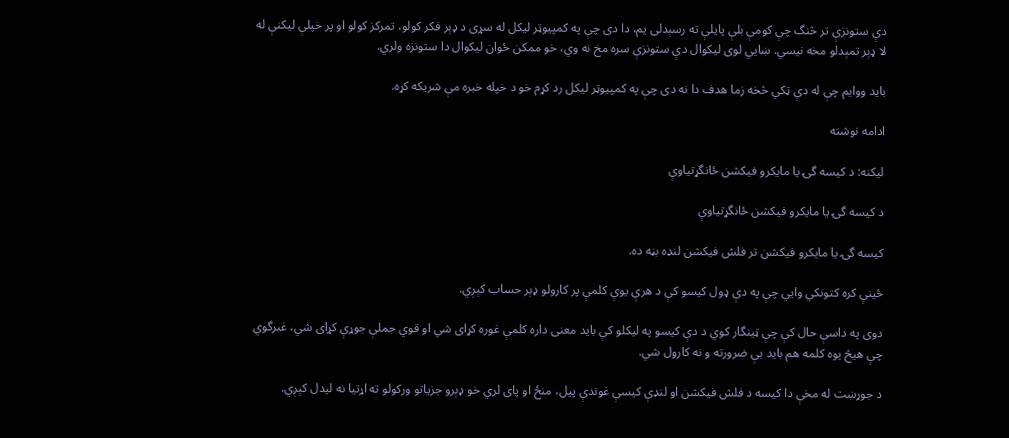دې ستونزې تر څنگ چې کومې بلې پایلې ته رسېدلی یم، دا دی چې په کمپيوټر لیکل له سړی د ډېر فکر کولو، تمرکز کولو او پر خپلې لیکنې له لا ډېر تمېدلو مخه نیسي. ښایي لوی لیکوال دې ستونزې سره مخ نه وي، خو ممکن ځوان ليکوال دا ستونزه ولري.

باید ووایم چې له دې ټکي څخه زما هدف دا نه دی چې په کمپيوټر لیکل رد کړم خو د خپله خبره مې شریکه کړه.

ادامه نوشته

ليکنه: د کیسه گۍ یا مایکرو فیکشن ځانگړتیاوې

د کیسه گۍ یا مایکرو فیکشن ځانگړتیاوې

کیسه گۍ یا مایکرو فیکشن تر فلش فیکشن لنډه بڼه ده.

ځینې کره کتونکي وایي چې په دې ډول کیسو کې د هرې یوې کلمې پر کارولو ډېر حساب کېږي.

دوی په داسې حال کې چې ټینگار کوي د دې کیسو په لیکلو کې باید معنی داره کلمې غوره کړای شي او قوي جملې جوړې کړای شي، غبرگوي چې هیڅ یوه کلمه هم باید بې ضرورته و نه کارول شي.

د جوړښت له مخې دا کیسه د فلش فیکشن او لنډې کیسې غوندې پیل، منځ او پای لري خو ډېرو جزیاتو ورکولو ته اړتیا نه لیدل کېږي.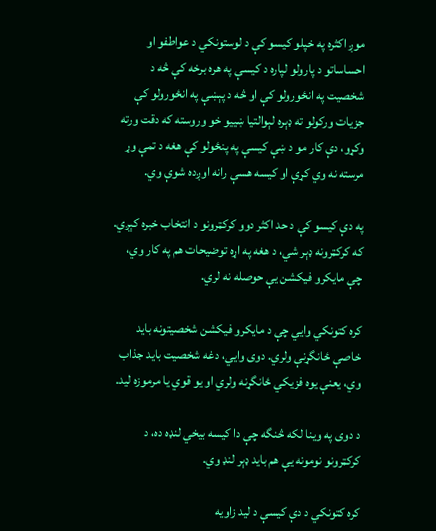موږ اکثره په خپلو کیسو کې د لوستونکي د عواطفو او احساساتو د پارولو لپاره د کیسې په هره برخه کې څه د شخصیت په انځورولو کې او څه د پېښې په انځورولو کې جزیات ورکولو ته ډېره لېوالتیا ښییو خو وروسته که دقت ورته وکړو، دې کار مو د ښې کیسې په پنځولو کې هغه د تمې وړ مرسته نه وي کړې او کیسه هسې رانه اوږده شوې وي.

په دې کیسو کې د حد اکثر دوو کرکټرونو د انتخاب خبره کېږي. که کرکټرونه ډېر شي، د هغه په اړه توضیحات هم په کار وي، چې مایکرو فیکشن یې حوصله نه لري.

کره کتونکي وایي چې د مایکرو فیکشن شخصیتونه باید خاصې ځانگړنې ولري. دوی وایي، دغه شخصیت باید جذاب وي، یعنې یوه فزیکي ځانگړنه ولري او یو قوي یا مرموزه لید.

د دوی په وینا لکه څنگه چې دا کیسه بیخي لنډه ده، د کرکټرونو نومونه یې هم باید ډېر لنډ وي.

کره کتونکي د دې کیسې د لید زاویه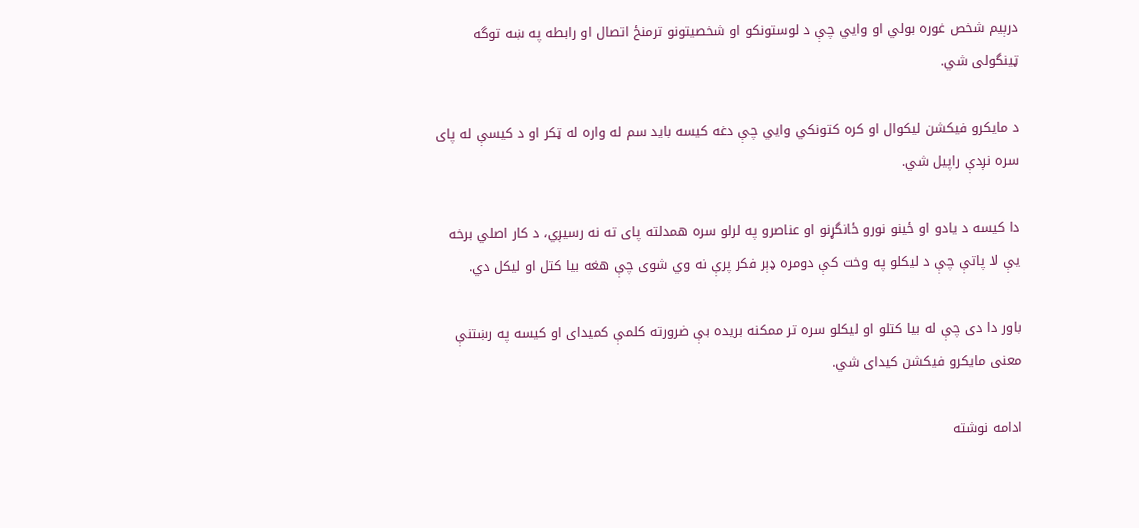درېیم شخص غوره بولي او وایي چې د لوستونکو او شخصیتونو ترمنځ اتصال او رابطه په ښه توگه ټینگولی شي.

د مایکرو فیکشن لیکوال او کره کتونکي وایي چې دغه کیسه باید سم له واره له ټکر او د کیسې له پای سره نږدې راپیل شي.

دا کیسه د یادو او ځینو نورو ځانگړنو او عناصرو په لرلو سره همدلته پای ته نه رسیږي، د کار اصلي برخه یې لا پاتې چې د لیکلو په وخت کې دومره ډېر فکر پرې نه وي شوی چې هغه بیا کتل او لیکل دي.

باور دا دی چې له بیا کتلو او لیکلو سره تر ممکنه بریده بې ضرورته کلمې کمیدای او کیسه په رښتنې معنی مایکرو فیکشن کیدای شي.

ادامه نوشته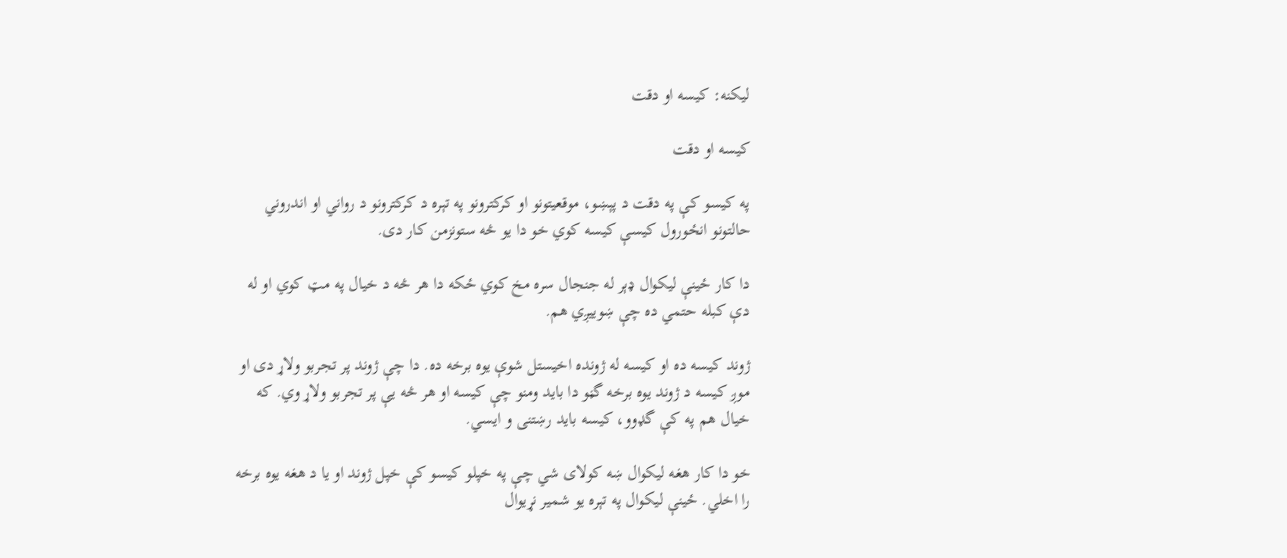لیکنه: کیسه او دقت

کیسه او دقت

په کیسو کې په دقت د پېښو، موقعیتونو او کرکترونو په تېره د کرکترونو د رواني او اندروني حالتونو انځورول کیسې کیسه کوي خو دا یو څه ستونزمن کار دی.

دا کار ځینې لیکوال ډېر له جنجال سره مخ کوي ځکه دا هر څه د خیال په مټ کوي او له دې کبله حتمي ده چې ښوییږي هم.

ژوند کیسه ده او کیسه له ژونده اخیستل شوې یوه برخه ده. دا چې ژوند پر تجربو ولاړ دی او موږ کیسه د ژوند یوه برخه گڼو دا باید ومنو چې کیسه او هر څه یې پر تجربو ولاړ وي. که خیال هم په کې گډوو، کیسه باید رښتنی و ایسي.

خو دا کار هغه لیکوال ښه کولای شي چې په خپلو کیسو کې خپل ژوند او یا د هغه یوه برخه را اخلي. ځینې لیکوال په تېره یو شمیر نړیوال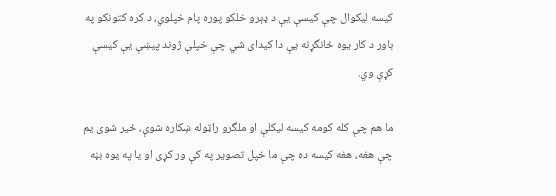کیسه لیکوال چې کیسې یې د ډېرو خلکو پوره پام خپلوي، د کره کتونکو په باور د کار یوه ځانگړنه یې دا کیدای شي چې خپلې ژوند پیښې یې کیسې کړې وي.

ما هم چې کله کومه کیسه لیکلې او ملگرو راټوله ښکاره شوې، ځیر شوی یم چې هغه، هغه کیسه ده چې ما خپل تصویر په کې ور کړی او یا په یوه بڼه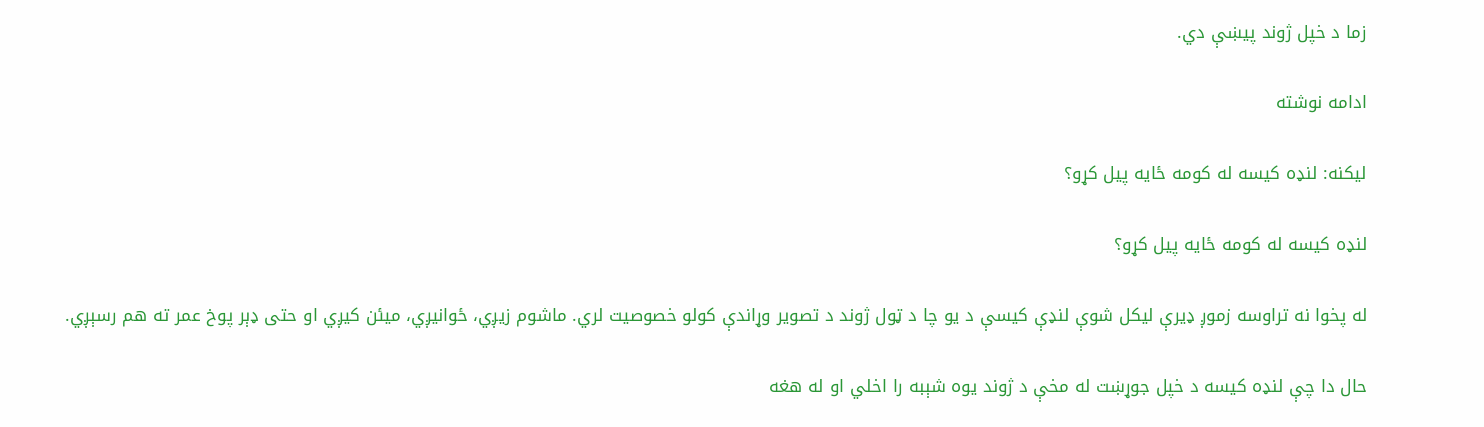زما د خپل ژوند پیښې دي.

ادامه نوشته

لیکنه: لنډه کیسه له کومه ځایه پیل کړو؟

لنډه کیسه له کومه ځایه پیل کړو؟

له پخوا نه تراوسه زموږ ډیرې لیکل شوې لنډې کیسې د یو چا د ټول ژوند د تصویر وړاندې کولو خصوصیت لري. ماشوم زیږي، ځوانیږي، میئن کیږي او حتی ډېر پوخ عمر ته هم رسېږي.

حال دا چې لنډه کیسه د خپل جوړښت له مخې د ژوند یوه شېبه را اخلي او له هغه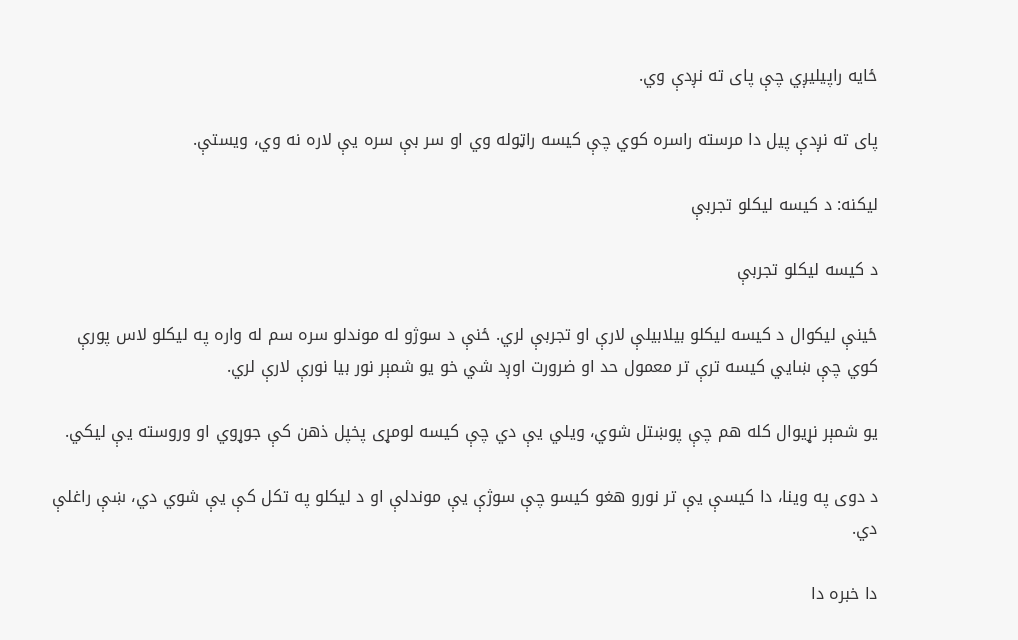ځایه راپیليږي چې پای ته نږدې وي.

پای ته نږدې پیل دا مرسته راسره کوي چې کیسه راټوله وي او سر بې سره یې لاره نه وي، ویستې.

ليکنه: د کیسه لیکلو تجربې

د کیسه لیکلو تجربې

ځینې لیکوال د کیسه لیکلو بیلابیلې لارې او تجربې لري. ځنې د سوژو له موندلو سره سم له واره په لیکلو لاس پورې کوي چې ښایي کیسه ترې تر معمول حد او ضرورت اوږد شي خو یو شمېر نور بیا نورې لارې لري.

یو شمېر نړیوال کله هم چې پوښتل شوي، ویلي یې دي چې کیسه لومړی پخپل ذهن کې جوړوي او وروسته یې لیکي.

د دوی په وینا، دا کیسې یې تر نورو هغو کیسو چې سوژې یې موندلې او د لیکلو په تکل کې يې شوي دي، ښې راغلې دي.

دا خبره دا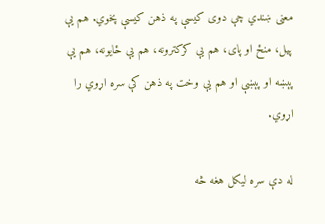معنی ښندي چې دوی کیسې په ذهن کیسې پخوي. هم یې پیل، منځ او پای، هم یې کرکترونه، هم یې ځایونه، هم یې پېښه او پېښې او هم یې وخت په ذهن کې سره اړوي را اړوي.

له دې سره لیکل هغه څه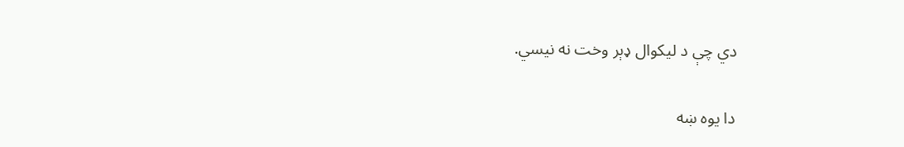دي چې د لیکوال ډېر وخت نه نیسي.

دا یوه ښه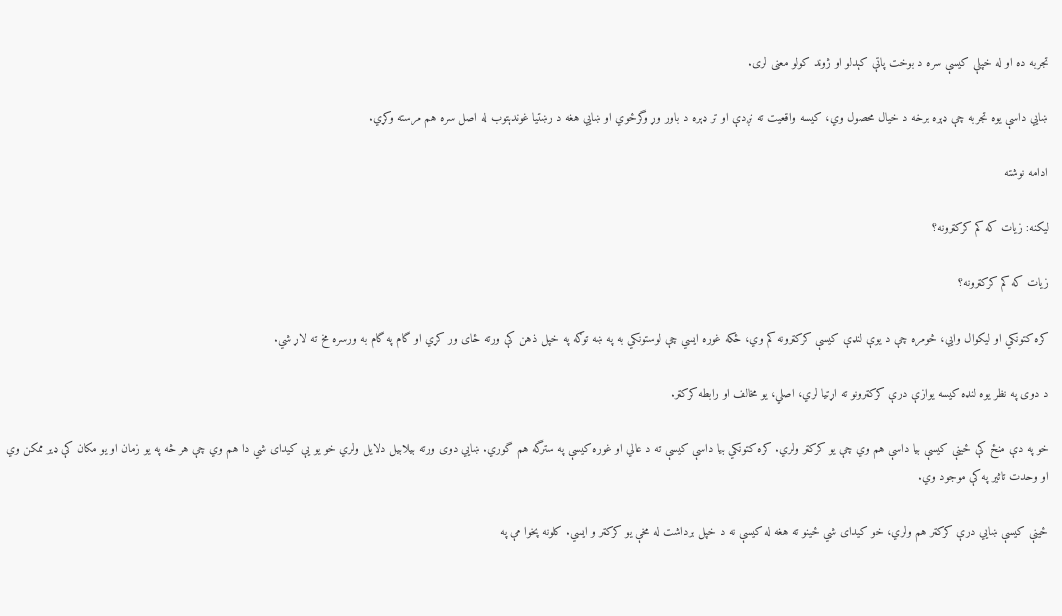تجربه ده او له خپلې کیسې سره د بوخت پاتې کېدلو او ژوند کولو معنی لری.

ښایي داسې یوه تجربه چې ډېره برخه د خیال محصول وي، کیسه واقعیت ته نږدې او تر ډېره د باور وړ وگرځوي او ښایي هغه د رښتیا غوندېتوب له اصل سره هم مرسته وکړي.

ادامه نوشته

لیکنه: زیات که کم کرکټرونه؟

زیات که کم کرکټرونه؟

کره کتونکي او لیکوال وايي، څومره چې د یوې لنډې کیسې کرکټرونه کم وي، ځکه غوره ایسي چې لوستونکي به په ښه توګه په خپل ذهن کې ورته ځای ور کړي او گام په گام به ورسره مخ ته لاړ شي.

د دوی په نظر یوه لنډه کیسه یوازې درې کرکټرونو ته اړتیا لري، اصلي، یو مخالف او رابطه کرکټر.

خو په دې منځ کې ځینې کیسې بیا داسې هم وي چې یو کرکټر ولري. کره کتونکي بیا داسې کیسې ته د عالي او غوره کیسې په سترگه هم گوري. ښايي دوی ورته بیلابیل دلایل ولري خو یو یې کیدای شي دا هم وي چې هر څه په یو زمان او یو مکان کې ډیر ممکن وي او وحدت تاثیر په کې موجود وي.

ځینې کیسې ښایي درې کرکټر هم ولري، خو کیدای شي ځینو ته هغه له کیسې نه د خپل برداشت له مخې یو کرکټر و ایسي. کلونه پخوا مې په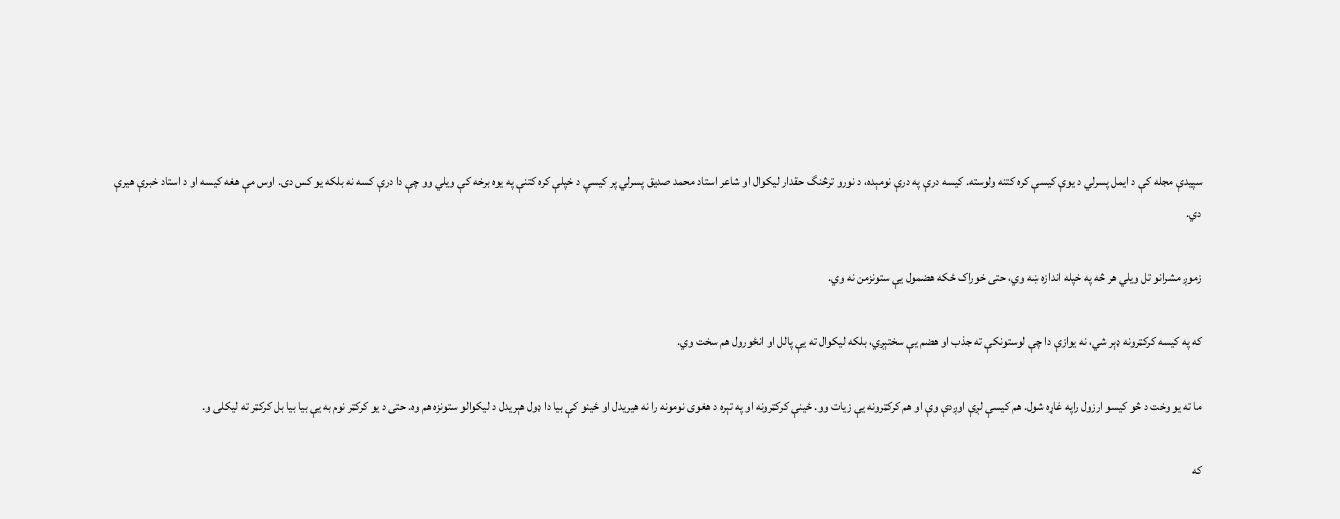سپیدې مجله کې د ایمل پسرلي د یوې کیسې کره کتنه ولوسته. کیسه درې په درې نومېده، د نورو ترڅنگ حقدار لیکوال او شاعر استاد محمد صدیق پسرلي پر کیسۑ د خپلې کره کتنې په یوه برخه کې ویلي وو چې دا درې کسه نه بلکه یو کس دی. اوس مې هغه کیسه او د استاد خبرې هیرې دي.

زموږ مشرانو تل ویلي هر څه په خپله اندازه ښه وي، حتی خوراک ځکه هضمول یې ستونزمن نه وي.

که په کیسه کرکټرونه ډېر شي، نه یوازې دا چې لوستونکې ته جذب او هضم یې سختېږي، بلکه لیکوال ته یې پالل او انځورول هم سخت وي.

ما ته یو وخت د څو کیسو ارزول راپه غاړه شول. هم کیسې لږې اوږدې وې او هم کرکټرونه یې زیات وو. ځینې کرکټرونه او په تېره د هغوی نومونه را نه هیریدل او ځینو کې بیا دا ډول هېریدل د لیکوالو ستونزه هم وه. حتی د یو کرکټر نوم به یې بیا بیا بل کرکټر ته لیکلی و.

که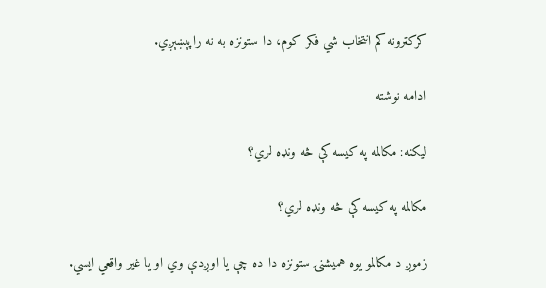کرکټرونه کم انتخاب شي فکر کوم، دا ستونزه به نه راپېښېږي.

ادامه نوشته

لیکنه: مکالمه په کیسه کې څه ونډه لري؟

مکالمه په کیسه کې څه ونډه لري؟

زموږ د مکالمو یوه همیشنۍ ستونزه دا ده چې یا اوږدې وي او یا غیر واقعي ایسي.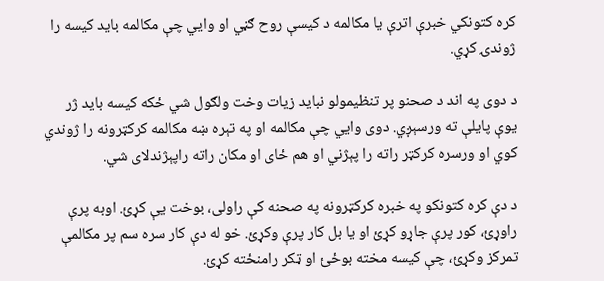کره کتونکي خبرې اترې یا مکالمه د کیسې روح ګڼي او وايي چې مکالمه باید کیسه را ژوندۍ کړي.

د دوی په اند د صحنو پر تنظیمولو نباید زیات وخت ولګول شي ځکه کیسه باید ژر یوې پایلې ته ورسېږي. دوی وايي چې مکالمه او په تېره ښه مکالمه کرکټرونه را ژوندي کوي او ورسره کرکټر راته را پېژني او هم ځای او مکان راته راپېژندلای شي.

د دې کره کتونکو په خبره کرکټرونه په صحنه کې راولی، بوخت يې کړئ. اوبه پرې راوړئ، کور پرې جاړو کړئ او یا بل کار پرې وکړئ. خو له دې کار سره سم پر مکالمې تمرکز وکړئ، چې کیسه مخته بوځئ او ټکر رامنځته کړئ.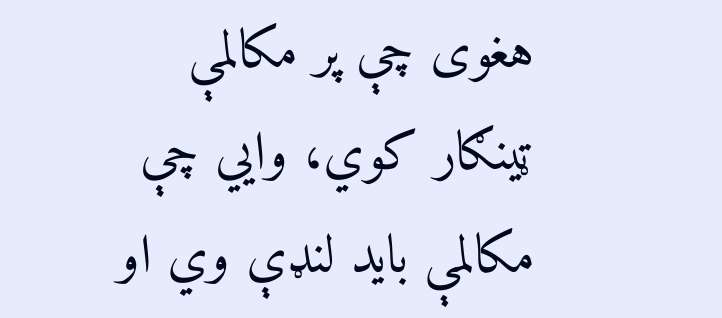هغوی چې پر مکالمې ټينګار کوي، وايي چې مکالمې باید لنډې وي او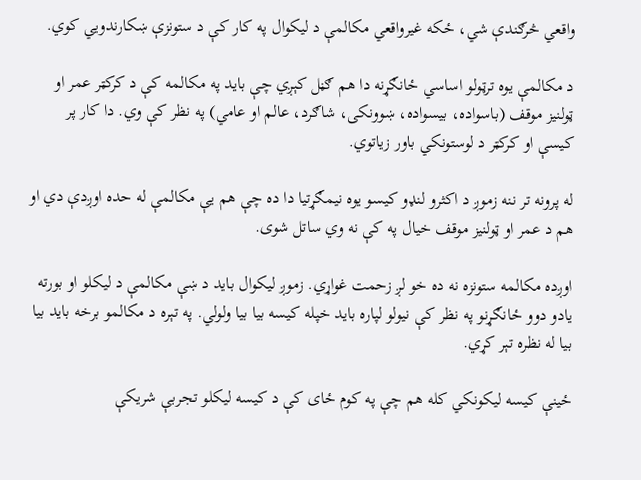واقعي څرګندې شي، ځکه غیرواقعي مکالمې د لیکوال په کار کې د ستونزې ښکارندويي کوي.

د مکالمې يوه ترټولو اساسي ځانګړنه دا هم ګڼل کېږي چې باید په مکالمه کې د کرکټر عمر او ټولنیز موقف (باسواده، بیسواده، ښوونکی، شاګرد، عالم او عامي) په نظر کې وي. دا کار پر کیسې او کرکټر د لوستونکي باور زیاتوي.

له پرونه تر ننه زموږ د اکثرو لنډو کیسو یوه نیمګړتیا دا ده چې هم يې مکالمې له حده اوږدې دي او هم د عمر او ټولنیز موقف خیال په کې نه وي ساتل شوی.

اوږده مکالمه ستونزه نه ده خو لږ زحمت غواړي. زموږ لیکوال باید د ښې مکالمې د لیکلو او بورته يادو دوو ځانګړنو په نظر کې نیولو لپاره باید خپله کیسه بیا بیا ولولي. په تېره د مکالمو برخه باید بیا بیا له نظره تېر کړي.

ځینې کیسه لیکونکي کله هم چې په کوم ځای کې د کیسه لیکلو تجربې شریکې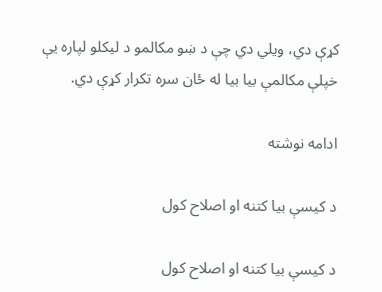کړې دي، ویلي دي چې د ښو مکالمو د لیکلو لپاره يې خپلې مکالمې بیا بیا له ځان سره تکرار کړې دي.

ادامه نوشته

د کیسې بیا کتنه او اصلاح کول

د کیسې بیا کتنه او اصلاح کول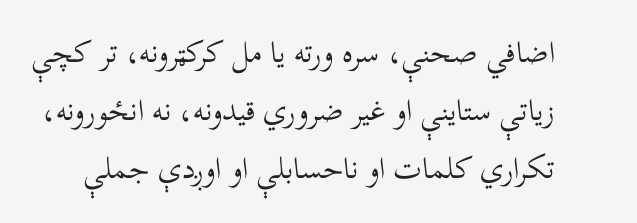اضافي صحنې، سره ورته یا مل کرکټرونه، تر کچې زیاتې ستاینې او غیر ضروري قیدونه، نه انځورونه، تکراري کلمات او ناحسابلې او اوږدې جملې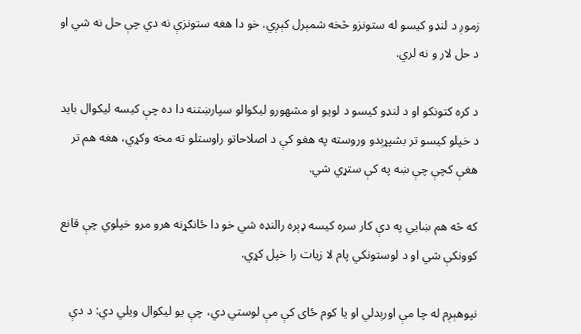زموږ د لنډو کیسو له ستونزو څخه شمېرل کېږي. خو دا هغه ستونزې نه دي چې حل نه شي او د حل لار و نه لري.

د کره کتونکو او د لنډو کیسو د لویو او مشهورو لیکوالو سپارښتنه دا ده چې کیسه لیکوال باید د خپلو کیسو تر بشپړېدو وروسته په هغو کې د اصلاحاتو راوستلو ته مخه وکړي، هغه هم تر هغې کچې چې ښه په کې ستړي شي.

که څه هم ښايي په دې کار سره کیسه ډېره رالنډه شي خو دا ځانګړنه هرو مرو خپلوي چې قانع کوونکې شي او د لوستونکي پام لا زیات را خپل کړي.

نپوهېږم له چا مې اورېدلي او یا کوم ځای کې مې لوستي دي، چې یو ليکوال ویلي دي: د دې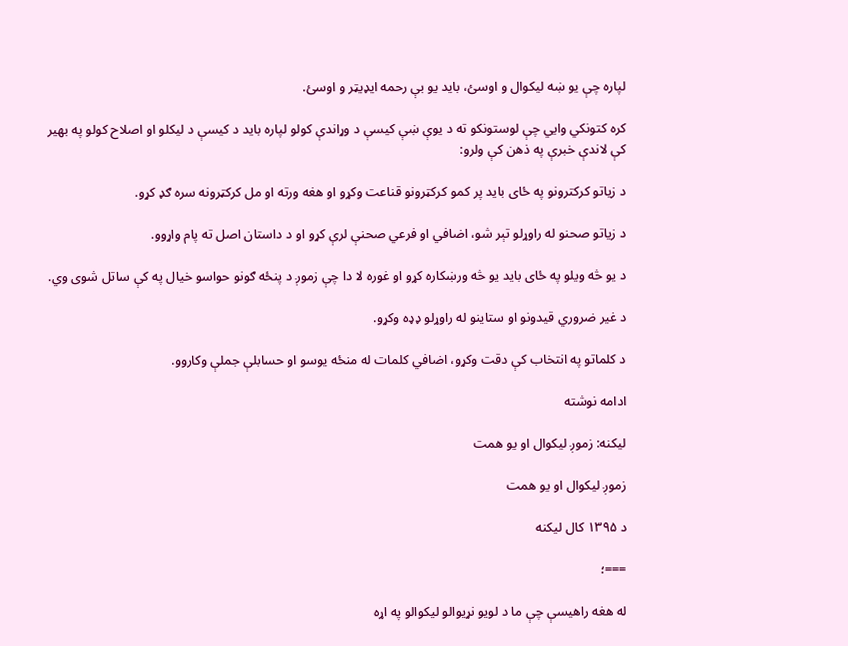لپاره چې یو ښه ليکوال و اوسئ، باید یو بې رحمه ایډيټر و اوسئ.

کره کتونکي وايي چې لوستونکو ته د یوې ښې کیسې د وړاندې کولو لپاره باید د کیسې د لیکلو او اصلاح کولو په بهیر کې لاندې خبرې په ذهن کې ولرو:

د زیاتو کرکترونو په ځای باید پر کمو کرکټرونو قناعت وکړو او هغه ورته او مل کرکټرونه سره ګډ کړو.

د زیاتو صحنو له راوړلو تېر شو، اضافي او فرعي صحنې لرې کړو او د داستان اصل ته پام واړوو.

د یو څه ویلو په ځای باید یو څه ورښکاره کړو او غوره لا دا چې زموږ د پنځه ګونو حواسو خیال په کې ساتل شوی وي.

د غیر ضروري قیدونو او ستاینو له راوړلو ډډه وکړو.

د کلماتو په انتخاب کې دقت وکړو، اضافي کلمات له منځه یوسو او حسابلې جملې وکاروو.

ادامه نوشته

لیکنه: زموږ لیکوال او يو همت

زموږ لیکوال او يو همت

د ۱۳۹۵ کال لیکنه

===؛

له هغه راهيسې چې ما د لویو نړیوالو لیکوالو په اړه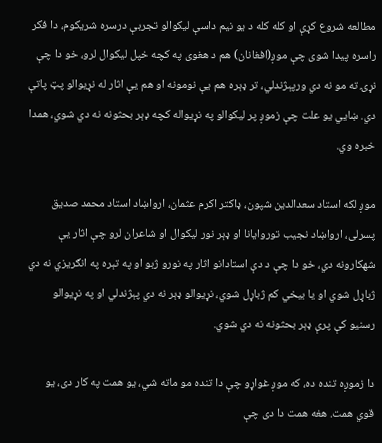مطالعه شروع کړې او کله کله د یو نیم داسې لیکوالو تجربې درسره شریکوم، دا فکر راسره پیدا شوی چې موږ(افغانان) هم د هغوی په کچه خپل لیکوال لرو، خو دا چې نړۍ ته مو نه دي ورپېژندلي، تر ډېره هم يې نومونه او هم يې اثار له نړیوالو پټ پاتې دي. ښايي یو علت چې زموږ پر لیکوالو په نړیواله کچه ډېر بحثونه نه دي شوي، همدا خبره وي.

موږ لکه استاد سعدالدین شپون، ډاکتر اکرم عثمان، ارواښاد استاد محمد صدیق پسرلی، ارواښاد نجیب توروایانا او ډېر نور لیکوال او شاعران لرو چې اثار يې شهکارونه دي، خو دا چې د دې استادانو اثار په نورو ژبو او په تېره په انګريزي نه دي ژباړل شوي او یا بیخي کم ژباړل شوي، نړیوالو ډېر نه دي پېژندلي او په نړیوالو رسنیو کې پرې ډېر بحثونه نه دي شوي.

دا زموږه تنده ده، که موږ غواړو چې دا تنده مو ماته شي، يو همت په کار دی، یو قوي همت. هغه همت دا دی چې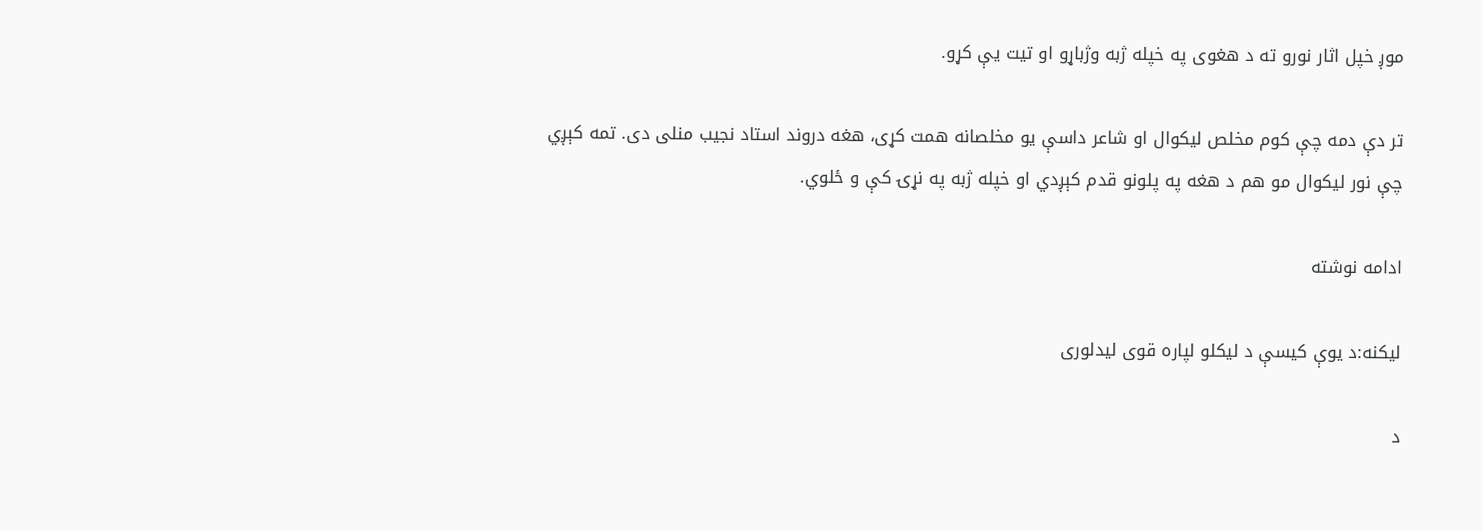موږ خپل اثار نورو ته د هغوی په خپله ژبه وژباړو او تيت يې کړو.

تر دې دمه چې کوم مخلص لیکوال او شاعر داسې یو مخلصانه همت کړی، هغه دروند استاد نجیب منلی دی. تمه کېږي چې نور لیکوال مو هم د هغه په پلونو قدم کېږدي او خپله ژبه په نړۍ کې و ځلوي.

ادامه نوشته

لیکنه:د یوې کیسې د لیکلو لپاره قوی لیدلوری

د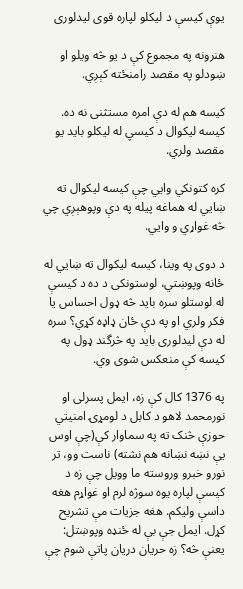یوې کیسې د لیکلو لپاره قوی لیدلوری

هنرونه په مجموع کې د یو څه ویلو او ښودلو په مقصد رامنځته کېږي.

کیسه هم له دې امره مستثنی نه ده. کیسه لیکوال د کیسۑ له لیکلو باید یو مقصد ولري.

کره کتونکي وایي چې کیسه لیکوال ته ښایي له هماغه پیله په دې وپوهېږي چي څه غواړي و وایي.

د دوی په وینا، کیسه لیکوال ته ښایي له ځانه وپوښتي، لوستونکی د ده د کیسې له لوستلو سره باید څه ډول احساس یا فکر ولري او په دې ځان ډاډه کړي؟ سره له دې لیدلوری باید په څرگند ډول په کیسه کې منعکس شوی وي.

په 1376 کال کې زه، ایمل پسرلی او نورمحمد لاهو د کابل د لومړۍ امنیتي حوزې څنک ته په سماوار کې(چې اوس یې نښه نښانه هم نشته) ناست وو، تر نورو خبرو وروسته ما وویل چې زه د کیسې لپاره یوه سوژه لرم او غواړم هغه داسې ولیکم. هغه جزیات مې تشریح کړل. ایمل جې بې له ځنډه وپوښتل: یعنې څه؟ زه حریان دریان پاتې شوم چې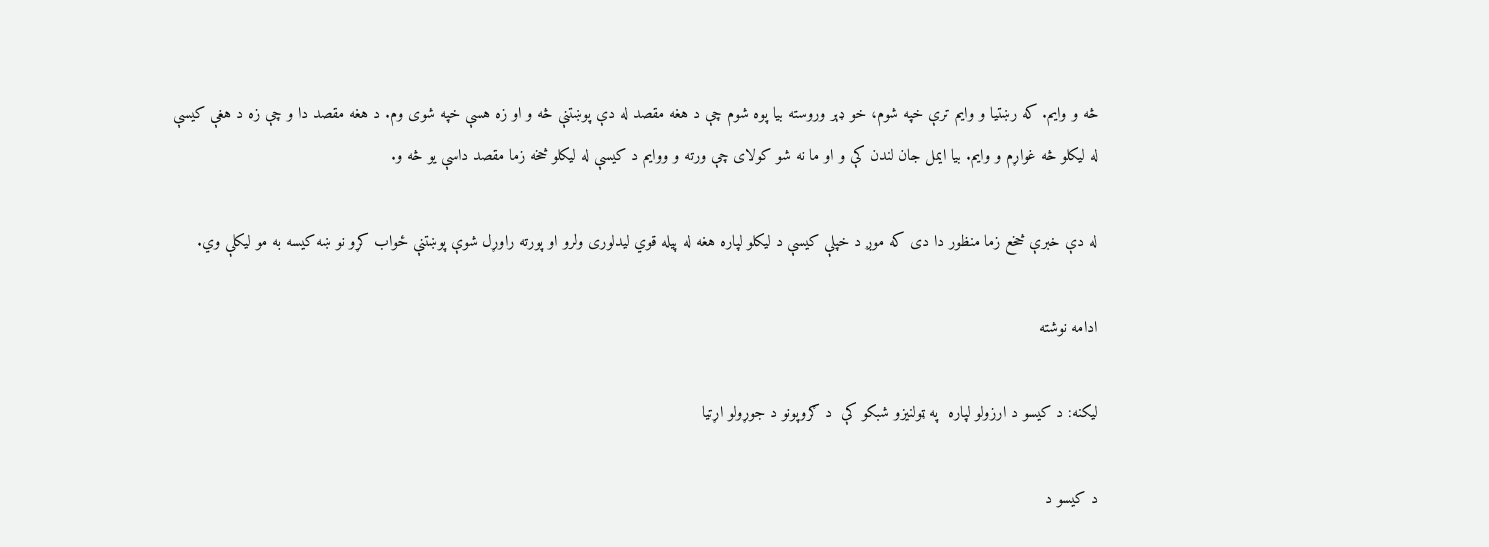څه و وایم. که رښتیا و وایم ترې خپه شوم، خو ډېر وروسته بیا پوه شوم چې د هغه مقصد له دې پوښتنې څه و او زه هسې خپه شوی وم. د هغه مقصد دا و چې زه د هغې کیسې له لیکلو څه غواړم و وایم. بیا ایمل جان لندن کې و او ما نه شو کولای چې ورته و ووایم د کیسې له لیکلو څخه زما مقصد داسې یو څه و.

له دې خبرې څخع زما منظور دا دی که موږ د خپلې کیسې د لیکلو لپاره هغه له پیله قوي لیدلوری ولرو او پورته راوړل شوې پوښتنې ځواب کړو نو ښه کیسه به مو لیکلې وي.

ادامه نوشته

لیکنه: د کیسو د ارزولو لپاره  په ټولنیزو شبکو کې  د ګروپونو د جوړولو اړتیا

د کیسو د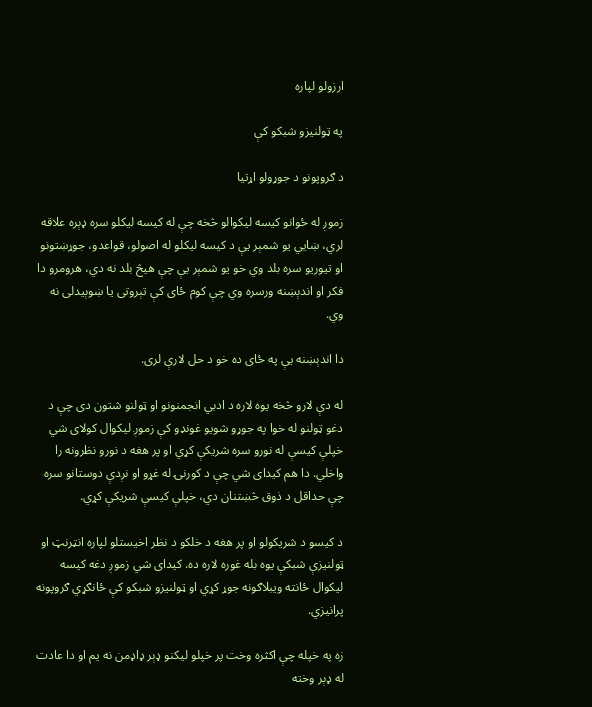ارزولو لپاره

په ټولنیزو شبکو کې

د ګروپونو د جوړولو اړتیا

زموږ له ځوانو کیسه لیکوالو څخه چې له کیسه لیکلو سره ډېره علاقه لري، ښايي یو شمېر يې د کیسه لیکلو له اصولو، قواعدو، جوړښتونو او تيوريو سره بلد وي خو یو شمېر يې چې هیڅ بلد نه دي، هرومرو دا فکر او اندېښنه ورسره وي چې کوم ځای کې تېروتی یا ښوېیدلی نه وي.

دا اندېښنه يې په ځای ده خو د حل لارې لری.

له دې لارو څخه یوه لاره د ادبي انجمنونو او ټولنو شتون دی چې د دغو ټولنو له خوا په جوړو شویو غونډو کې زموږ لیکوال کولای شي خپلې کیسې له نورو سره شریکې کړي او پر هغه د نورو نظرونه را واخلي. دا هم کيدای شي چې د کورنۍ له غړو او نږدې دوستانو سره چې حداقل د ذوق څښتنان دي، خپلې کیسې شریکې کړي.

د کیسو د شریکولو او پر هغه د خلکو د نظر اخیستلو لپاره انټرنټ او ټولنیزې شبکې یوه بله غوره لاره ده. کیدای شي زموږ دغه کیسه لیکوال ځانته ویبلاګونه جوړ کړي او ټولنیزو شبکو کې ځانګړي ګروپونه پرانیزي.

زه په خپله چې اکثره وخت پر خپلو لیکنو ډېر ډاډمن نه یم او دا عادت له ډېر وخته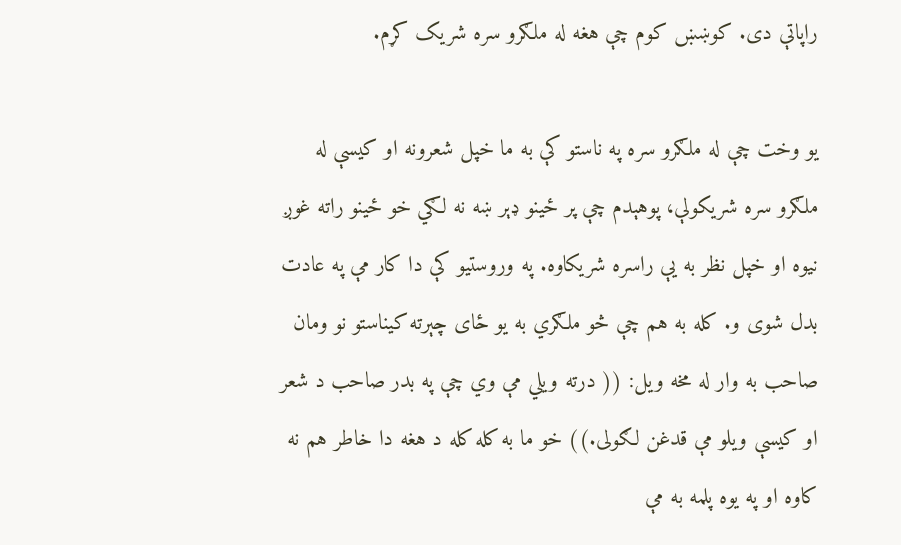راپاتې دی. کوښښ کوم چې هغه له ملګرو سره شریک کړم.

یو وخت چې له ملګرو سره په ناستو کې به ما خپل شعرونه او کیسې له ملګرو سره شریکولې، پوهېدم چې پر ځینو ډېر ښه نه لګي خو ځینو راته غوږ نیوه او خپل نظر به يې راسره شریکاوه. په وروستیو کې دا کار مې په عادت بدل شوی و. کله به هم چې څو ملګري به یو ځای چېرته کيناستو نو ومان صاحب به وار له مخه ویل: (( درته ویلي مې وي چې په بدر صاحب د شعر او کیسې ویلو مې قدغن لګولی.)) خو ما به کله کله د هغه دا خاطر هم نه کاوه او په یوه پلمه به مې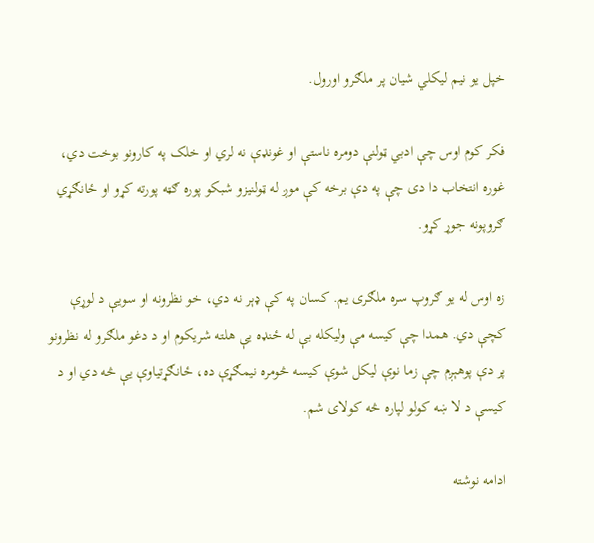خپل یو نیم لیکلي شیان پر ملګرو اورول.

فکر کوم اوس چې ادبي ټولنې دومره ناستې او غونډې نه لري او خلک په کارونو بوخت دي، غوره انتخاب دا دی چې په دې برخه کې موږ له ټولنیزو شبکو پوره ګټه پورته کړو او ځانګړي ګروپونه جوړ کړو.

زه اوس له یو ګروپ سره ملګری یم. کسان په کې ډېر نه دي، خو نظرونه او سويې د لوړې کچې دي. همدا چې کیسه مې ولیکله بې له ځنډه يې هلته شریکوم او د دغو ملګرو له نظرونو پر دې پوهېږم چې زما نوې لیکل شوې کیسه څومره نیمګړې ده، ځانګړتیاوې يې څه دي او د کیسې د لا ښه کولو لپاره څه کولای شم.

ادامه نوشته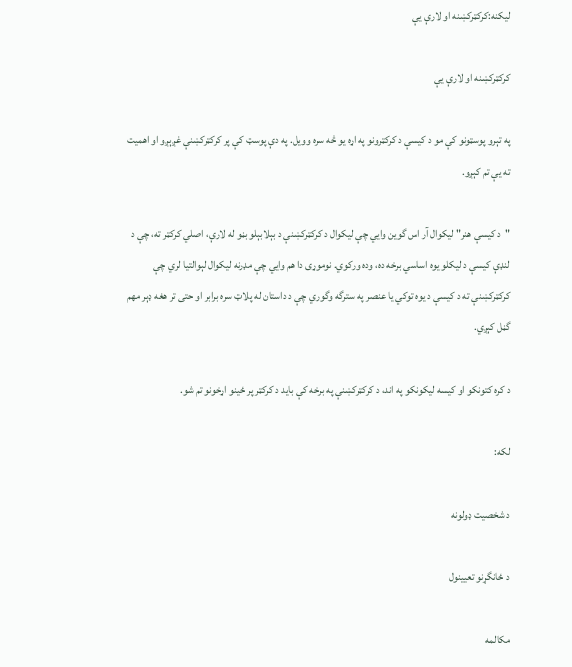لیکنه:کرکټرکښنه او لارې يې

کرکټرکښنه او لارې يې

په تېرو پوسټونو کې مو د کیسې د کرکټرونو په اړه یو څه سره وویل. په دې پوسټ کې پر کرکټرکښنې غږېږو او اهمیت ته یې تم کېږو.

"د کیسې هنر" لیکوال آر اس گوین وایي چې لیکوال د کرکټرکښنې د بېلابېلو بڼو له لارې، اصلي کرکټر ته، چې د لنډې کیسې د لیکلو یوه اساسي برخه ده، وده ورکوي. نوموړی دا هم وایي چې مډرنه لیکوال لېوالتیا لري چې کرکټرکښنې ته د کیسې د یوه توکي یا عنصر په سترگه وگوري چې د داستان له پلاټ سره برابر او حتی تر هغه ډېر مهم گڼل کېږي.

د کره کتونکو او کیسه لیکونکو په اند، د کرکټرکښنې په برخه کې باید د کرکټر پر ځینو اړخونو تم شو.

لکه:

د شخصیت ډولونه

د ځانگړنو تعیینول

مکالمه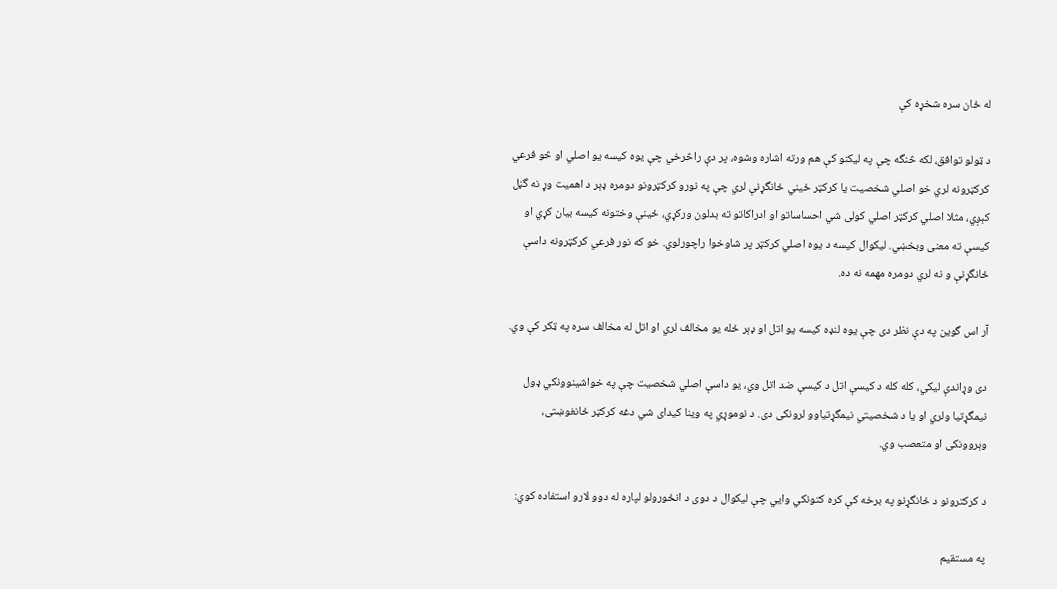له ځان سره شخړه کې

د ټولو توافق، لکه څنگه چې په لیکنو کې هم ورته اشاره وشوه، پر دې راڅرخي چې یوه کیسه یو اصلي او څو فرعي کرکټرونه لري خو اصلي شخصیت یا کرکټر ځیني ځانگړنې لري چې په نورو کرکټرونو دومره ډېر د اهمیت وړ نه گڼل کېږي، مثلا اصلي کرکټر اصلي کولی شي احساساتو او ادراکاتو ته بدلون ورکړي، ځینې وختونه کیسه بیان کړي او کیسې ته معنی وبخښي. لیکوال کیسه د یوه اصلي کرکټر پر شاوخوا راچورلوي. خو که نور فرعي کرکټرونه داسې ځانگړنې و نه لري دومره مهمه نه ده.

آر اس گوین په دې نظر دی چې یوه لنډه کیسه یو اتل او ډېر ځله یو مخالف لري او اتل له مخالف سره په ټکر کې وي.

دی وړاندې لیکي، کله کله د کیسې اتل د کیسې ضد اتل وي، یو داسې اصلي شخصیت چې په خواشینوونکي ډول نیمگړتیا ولري او یا د شخصیتي نیمگړتیاوو لرونکی دی. د نوموړي په وینا کیدای شي دغه کرکټر ځانغوښتی، وېروونکی او متعصب وي.

د کرکترونو د ځانگړنو په برخه کې کره کتونکي وایي چې لیکوال د دوی د انځورولو لپاره له دوو لارو استفاده کوي:

په مستقیم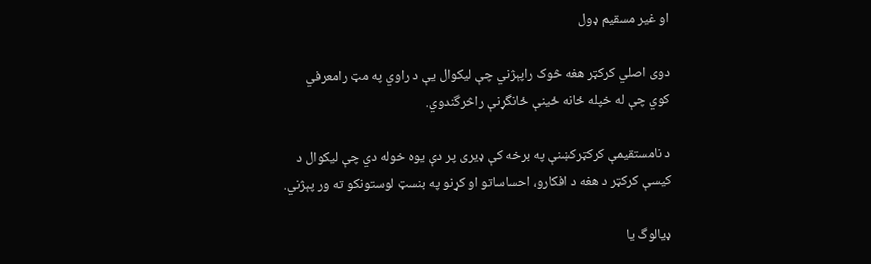او غیر مسقیم ډول

دوی اصلي کرکټر هغه څوک راپېژني چې لیکوال یې د راوي په مټ رامعرفي کوي چې له خپله ځانه ځینې ځانگړنې راڅرگندوي.

د نامستقیمې کرکټرکښنې په برخه کې ډیری پر دې یوه خوله دي چې لیکوال د کیسې کرکټر د هغه د افکارو، احساساتو او کړنو په بنسټ لوستونکو ته ور پېژني.

ډیالوگ یا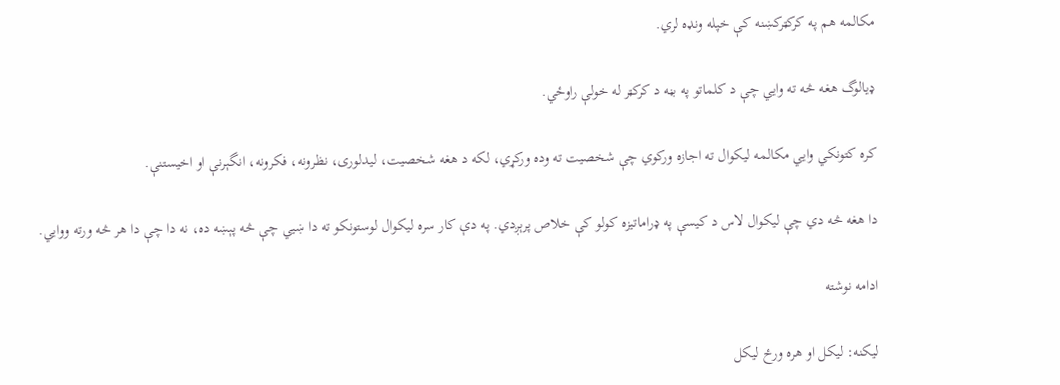مکالمه هم په کرکټرکښنه کې خپله ونډه لري.

ډیالوگ هغه څه ته وایي چې د کلماتو په بڼه د کرکټر له خولې راوځي.

کره کتونکي وایي مکالمه لیکوال ته اجازه ورکوي چې شخصیت ته وده ورکړي، لکه د هغه شخصیت، لیدلوری، نظرونه، فکرونه، انگېرنې او اخیستنې.

دا هغه څه دي چې لیکوال لاس د کیسې په ډراماتیزه کولو کې خلاص پرېږدي. په دې کار سره لیکوال لوستونکو ته دا ښیي چې څه پېښه ده، نه دا چې دا هر څه ورته ووایي.

ادامه نوشته

لیکنه: لیکل او هره ورځ لیکل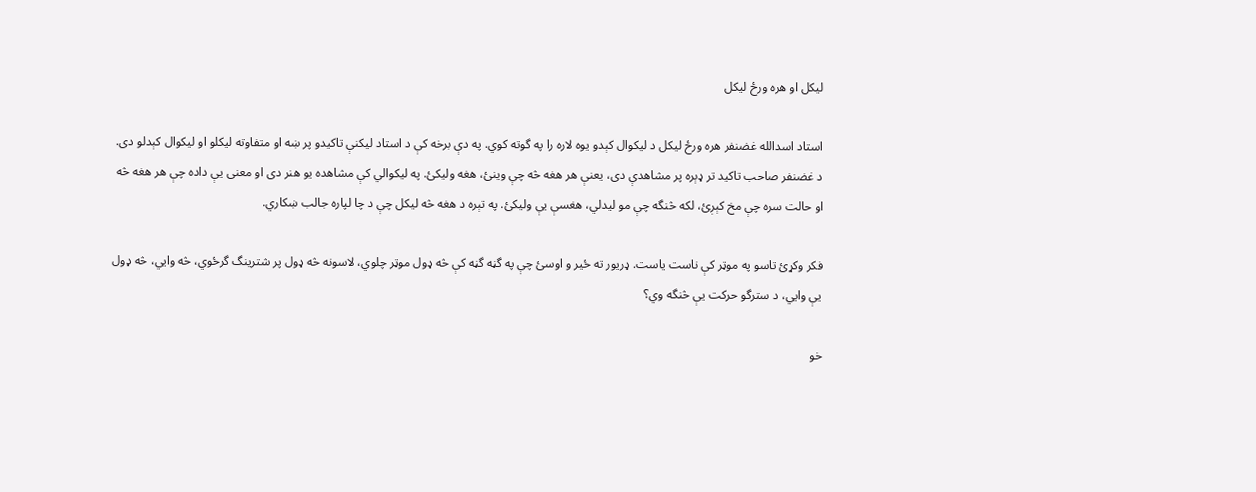لیکل او هره ورځ لیکل

استاد اسدالله غضنفر هره ورځ لیکل د لیکوال کېدو یوه لاره را په گوته کوي. په دې برخه کې د استاد لیکنې تاکیدو پر ښه او متفاوته لیکلو او لیکوال کېدلو دی. د غضنفر صاحب تاکید تر ډېره پر مشاهدې دی، یعنې هر هغه څه چې وینئ، هغه ولیکئ. په لیکوالي کې مشاهده یو هنر دی او معنی یې داده چې هر هغه څه او حالت سره چې مخ کېږئ، لکه څنگه چې مو لیدلي، هغسې یې ولیکئ. په تېره د هغه څه لیکل چې د چا لپاره جالب ښکاري.

فکر وکړئ تاسو په موټر کې ناست یاست. ډریور ته ځير و اوسئ چې په گڼه گڼه کې څه ډول موټر چلوي، لاسونه څه ډول پر شترینگ گرځوي، څه وایي، څه ډول یې وایي، د سترگو حرکت یې څنگه وي؟

خو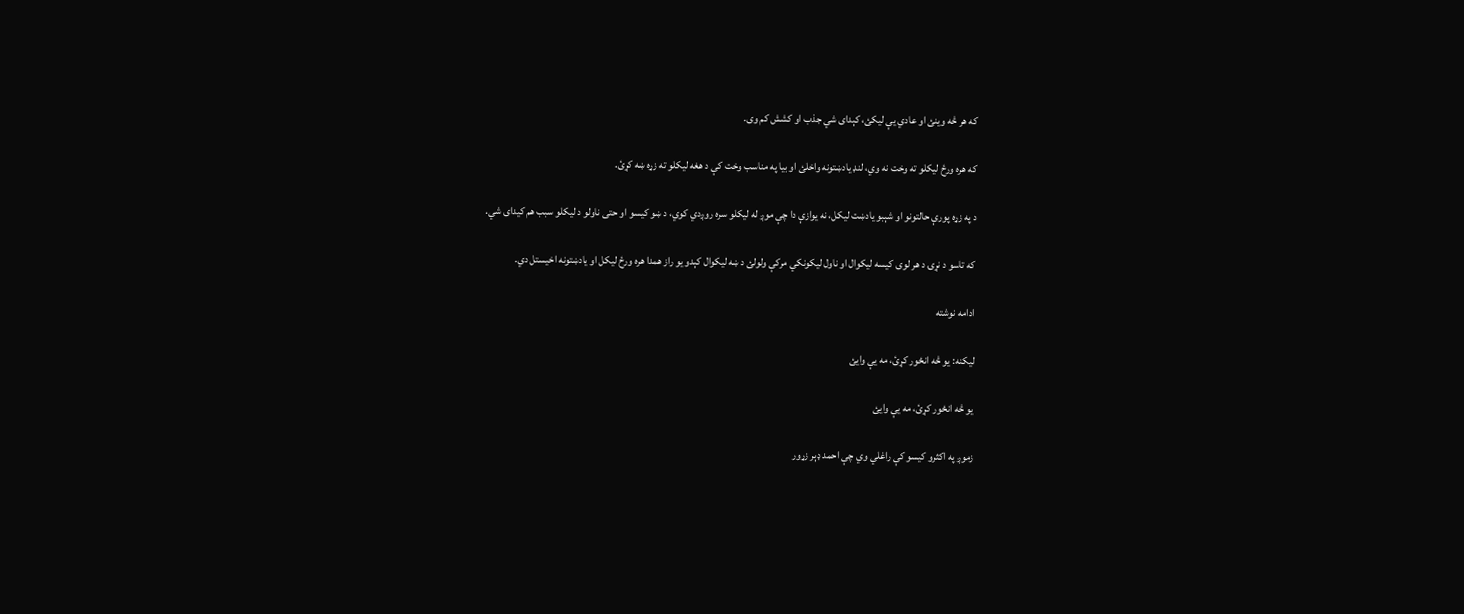که هر څه وینئ او عادي یې لیکئ، کېدای شي جذب او کشش کم وی.

که هره ورځ لیکلو ته وخت نه وي، لنډ یادښتونه واخلئ او بیا په مناسب وخت کې د هغه لیکلو ته زړه ښه کړئ.

د په زړه پورې حالتونو او شېبو یادښت لیکل، نه یوازې دا چې موږ له لیکلو سره روږدي کوي، د ښو کیسو او حتی ناولو د لیکلو سبب هم کیدای شي.

که تاسو د نړۍ د هر لوی کیسه لیکوال او ناول لیکونکي مرکې ولولئ د ښه لیکوال کېدو یو راز همدا هره ورځ لیکل او یادښتونه اخیستل دي.

ادامه نوشته

لیکنه: یو څه انځور کړئ، مه يې وايئ

یو څه انځور کړئ، مه يې وايئ

زموږ په اکثرو کیسو کې راغلي وي چې احمد ډېر زړور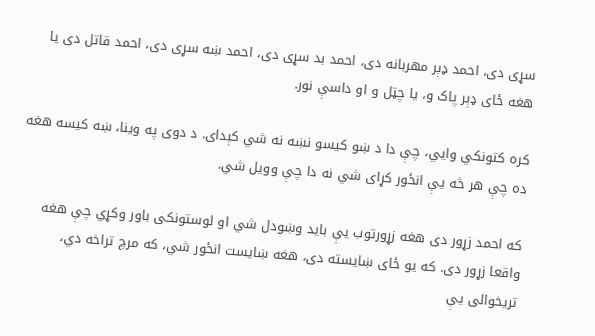سړی دی، احمد ډېر مهربانه دی، احمد بد سړی دی، احمد ښه سړی دی، احمد قاتل دی یا هغه ځای ډېر پاک و، یا چټل و او داسې نور.

کره کتونکي وايي، چې دا د ښو کيسو نښه نه شي کېدای. د دوی په وینا، ښه کیسه هغه ده چې هر څه يې انځور کړای شي نه دا چې وویل شي.

که احمد زړور دی هغه زړورتوب يې باید وښودل شي او لوستونکی باور وکړي چې هغه واقعا زړور دی. که یو ځای ښایسته دی، هغه ښایست انځور شي، که مرچ تراخه دي، تریخوالی يې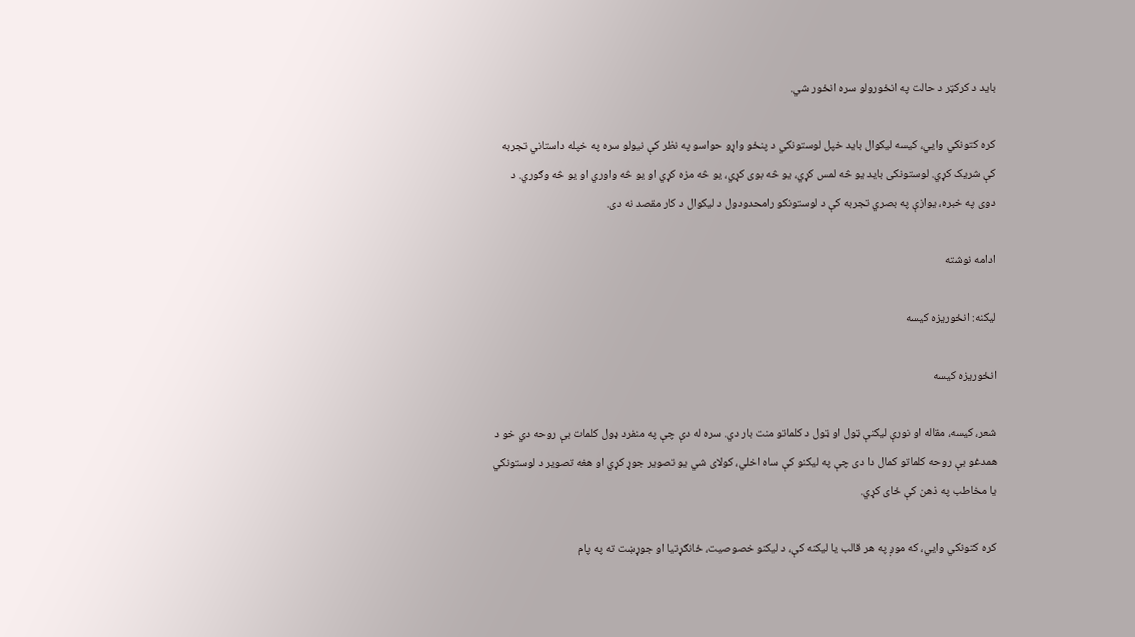باید د کرکټر د حالت په انځورولو سره انځور شي.

کره کتونکي وايي، کیسه لیکوال باید خپل لوستونکي د پنځو واړو حواسو په نظر کې نیولو سره په خپله داستاني تجربه کې شریک کړي. لوستونکی باید یو څه لمس کړي، یو څه بوی کړي، یو څه مزه کړي او یو څه واوري او یو څه وګوري. د دوی په خبره، یوازې په بصري تجربه کې د لوستونکو رامحدودول د لیکوال د کار مقصد نه دی.

ادامه نوشته

ليکنه: انځوریزه کیسه

انځوریزه کیسه

شعر، کیسه، مقاله او نورې لیکنې ټول او ټول د کلماتو منت بار دي. سره له دې چې په منفرد ډول کلمات بې روحه دي خو د همدغو بې روحه کلماتو کمال دا دی چې په لیکنو کې ساه اخلي، کولای شي یو تصویر جوړ کړي او هغه تصویر د لوستونکي یا مخاطب په ذهن کې ځای کړي.

کره کتونکي وايي، که موږ په هر قالب یا لیکنه کې، د لیکنو خصوصیت، ځانګړتیا او جوړښت ته په پام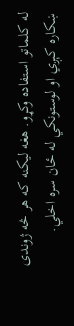له کلماتو استفاده وکړو. هغه لیکنه که هر څه ژوندی ښکاره کېږي او لوستونکي له ځان سره اخلي.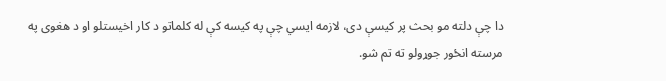دا چې دلته مو بحث پر کيسې دی، لازمه ایسي چې په کیسه کې له کلماتو د کار اخیستلو او د هغوی په مرسته انځور جوړولو ته تم شو.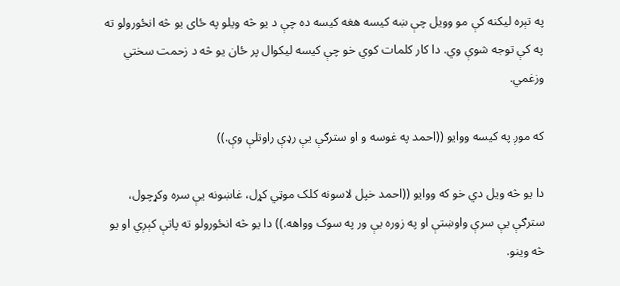په تېره لیکنه کې مو وویل چې ښه کیسه هغه کیسه ده چې د یو څه ویلو په ځای یو څه انځورولو ته په کې توجه شوې وي. دا کار کلمات کوي خو چې کیسه لیکوال پر ځان یو څه د زحمت سختي وزغمي.

که موږ په کیسه ووایو ((احمد په غوسه و او سترګې يې رډې راوتلې وې.))

دا یو څه ویل دي خو که ووایو ((احمد خپل لاسونه کلک موټي کړل، غاښونه يې سره وکړچول، سترګې يې سرې واوښتې او په زوره يې ور په سوک وواهه.)) دا یو څه انځورولو ته پاتې کېږي او يو څه وینو.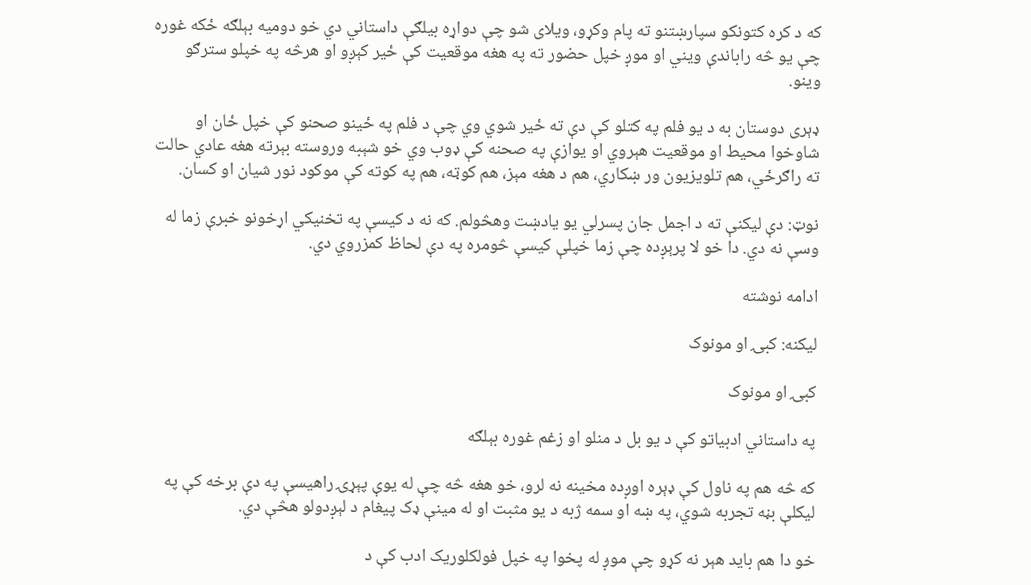که د کره کتونکو سپارښتنو ته پام وکړو، ویلای شو چې دواړه بیلګې داستاني دي خو دومیه بېلګه ځکه غوره چې یو څه راباندې ويني او موږ خپل حضور ته په هغه موقعیت کې ځير کېږو او هرڅه په خپلو سترګو وينو.

ډېری دوستان به د یو فلم په کتلو کې دې ته ځير شوي وي چې د فلم په ځينو صحنو کې خپل ځان او شاوخوا محیط او موقعیت هېروي او یوازې په صحنه کې ډوب وي خو شېبه وروسته بېرته هغه عادي حالت ته راګرځي، هم تلویزیون ور ښکاري، هم د هغه مېز، هم کوټه، هم په کوته کې موکود نور شیان او کسان.

نوټ: دې لیکنې ته د اجمل جان پسرلي یو يادښت وهڅولم. که نه د کيسې په تخنیکي اړخونو خبرې زما له وسې نه دي. دا خو لا پرېږده چې زما خپلې کیسې څومره په دې لحاظ کمزروي دي.

ادامه نوشته

لیکنه: کبۍ او مونوک

کبۍ او مونوک

په داستاني ادبیاتو کې د یو بل د منلو او زغم غوره بېلګه

که څه هم په ناول کې ډېره اوږده مخینه نه لرو، خو هغه څه چې له یوې پېړۍ راهیسې په دې برخه کې په لیکلې بڼه تجربه شوي، په ښه او سمه ژبه د یو مثبت او له مينې ډک پیغام د لېږدولو هڅې دي.

خو دا هم باید هېر نه کړو چې موږ له پخوا په خپل فولکلوریک ادب کې د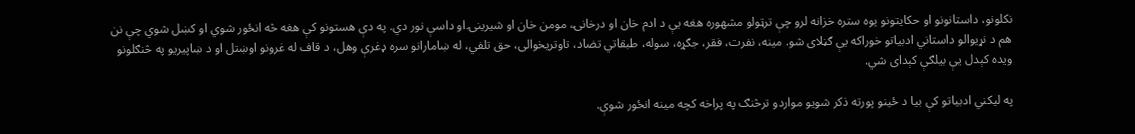نکلونو، داستانونو او حکایتونو يوه ستره خزانه لرو چې ترټولو مشهوره هغه يې د ادم خان او درخانۍ، مومن خان او شیرينۍ او داسې نور دي. په دې هستونو کې هغه څه انځور شوي او کښل شوي چې نن هم د نړیوالو داستاني ادبیاتو خوراکه يې ګڼلای شو. مینه، نفرت، فقر، جګړه، سوله، طبقاتي تضاد، تاوتریخوالی، حق تلفي، له ښامارانو سره ډغرې وهل، د قاف له غرونو اوښتل او د ښاپيریو په څنګلونو ویده کېدل یې بیلګې کېدای شي.

په لیکني ادبیاتو کې بیا د ځینو پورته ذکر شویو مواردو ترڅنګ په پراخه کچه مینه انځور شوې.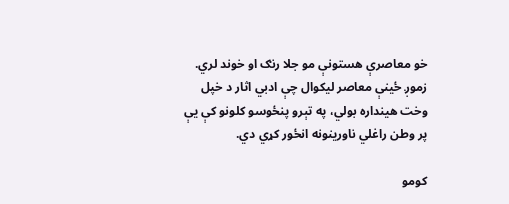خو معاصرې هستونې مو جلا رنګ او خوند لري. زموږ ځینې معاصر لیکوال چې ادبي اثار د خپل وخت هینداره بولي، په تېرو پنځوسو کلونو کې يې پر وطن راغلي ناورینونه انځور کړي دي.

کومو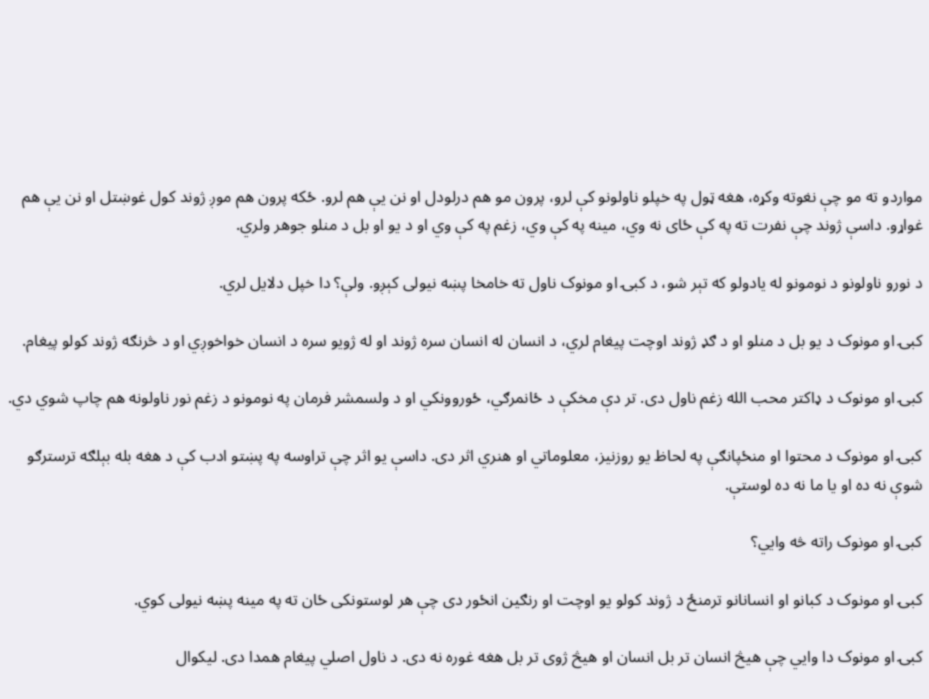مواردو ته مو چې نغوته وکړه، هغه ټول په خپلو ناولونو کې لرو، پرون مو هم درلودل او نن يې هم لرو. ځکه پرون هم موږ ژوند کول غوښتل او نن يې هم غواړو. داسې ژوند چې نفرت ته په کې ځای نه وي، مینه په کې وي، زغم په کې وي او د یو او بل د منلو جوهر ولري.

د نورو ناولونو د نومونو له یادولو که تېر شو، د کبۍ او مونوک ناول ته خامخا پښه نیولی کېږو. ولې؟ دا خپل دلایل لري.

کبۍ او مونوک د یو بل د منلو او د ګډ ژوند اوچت پیغام لري، د انسان له انسان سره ژوند او له ژويو سره د انسان خواخوږي او د څرنګه ژوند کولو پیغام.

کبۍ او مونوک د ډاکتر محب الله زغم ناول دی. تر دې مخکې د ځانمرګي، ځوروونکي او د ولسمشر فرمان په نومونو د زغم نور ناولونه هم چاپ شوي دي.

کبۍ او مونوک د محتوا او منځپانګې په لحاظ یو روزنیز، معلوماتي او هنري اثر دی. داسې يو اثر چې تراوسه په پښتو ادب کې د هغه بله بېلګه ترسترګو شوې نه ده او یا ما نه ده لوستې.

کبۍ او مونوک راته څه وايي؟

کبۍ او مونوک د کبانو او انسانانو ترمنځ د ژوند کولو یو اوچت او رنګین انځور دی چې هر لوستونکی ځان ته په مينه پښه نیولی کوي.

کبۍ او مونوک دا وايي چې هیڅ انسان تر بل انسان او هیڅ ژوی تر بل هغه غوره نه دی. د ناول اصلي پیغام همدا دی. لیکوال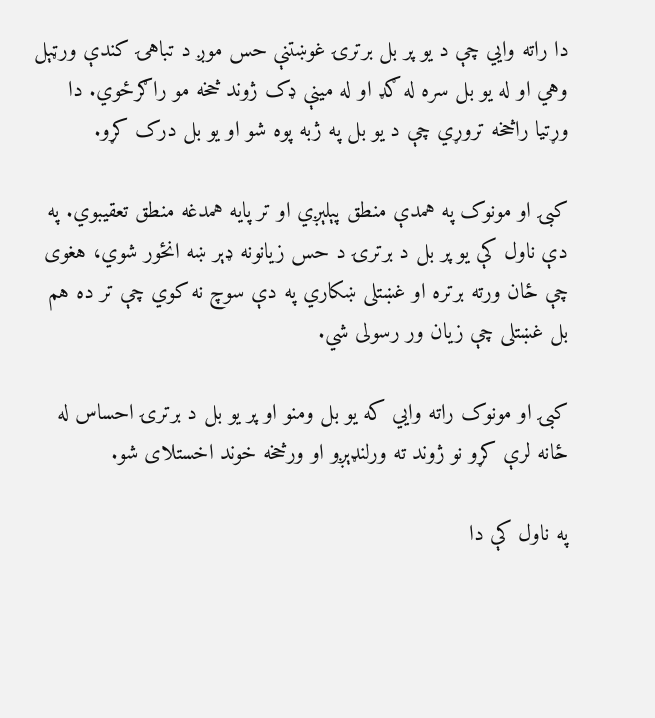دا راته وايي چې د یو پر بل برترۍ غوښتنې حس موږ د تباهۍ کندې ورټېل وهي او له یو بل سره له ګډ او له مینې ډک ژوند څخه مو راګرځوي. دا وړتیا راڅخه تروړي چې د يو بل په ژبه پوه شو او یو بل درک کړو.

کبۍ او مونوک په همدې منطق پېلېږي او تر پايه همدغه منطق تعقیبوي. په دې ناول کې يو پر بل د برترۍ د حس زیانونه ډېر ښه انځور شوي، هغوی چې ځان ورته برتره او غښتلی ښکاري په دې سوچ نه کوي چې تر ده هم بل غښتلی چې زیان ور رسولی شي.

کبۍ او مونوک راته وايي که یو بل ومنو او پر یو بل د برترۍ احساس له ځانه لرې کړو نو ژوند ته ورلنډېږو او ورڅخه خوند اخستلای شو.

په ناول کې دا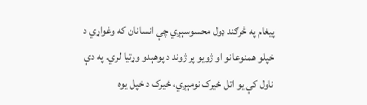پيغام په څرګند ډول محسوسېږي چې انسانان که وغواړي د خپلو همنوعانو او ژويو پر ژوند د پوهېدو وړتیا لري. په دې ناول کې یو اتل ځيرک نومېږي، ځيرک د خپل یوه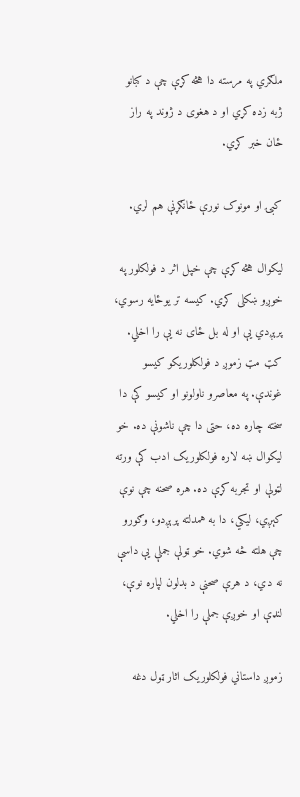ملګري په مرسته دا هڅه کړې چې د کبانو ژبه زده کړي او د هغوی د ژوند په راز ځان خبر کړي.

کبۍ او مونوک نورې ځانګړنې هم لري.

لیکوال هڅه کړې چې خپل اثر د فولکلور په خوږو ښکلی کړي. کیسه تر يوځایه رسوي، پرېږدي يې او له بل ځای نه يې را اخلي. کټ مټ زموږ د فولکلوریکو کیسو غوندې. په معاصرو ناولونو او کیسو کې دا سخته چاره ده، حتی دا چې ناشونې ده. خو لیکوال ښه لاره فولکلوریک ادب کې ورته لټولې او تجربه کړې ده. هره صحنه چې نوې کېږي، لیکي، دا به همدلته پرېږدو، وګورو چې هلته څه شوي. خو ټولې جملې يې داسې نه دي، د هرې صحنې د بدلون لپاره نوې، لنډې او خوږې جملې را اخلي.

زموږ داستاني فولکلوریک اثار ټول دغه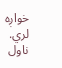خواږه لري. ناول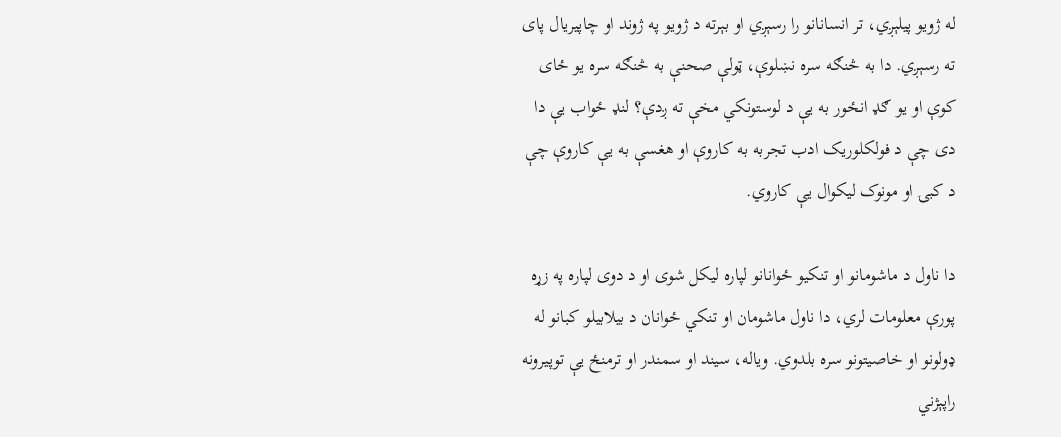له ژویو پیلېږي، تر انسانانو را رسېږي او بېرته د ژویو په ژوند او چاپيریال پای ته رسېږي. دا به څنګه سره نښلوې، ټولې صحنې به څنګه سره یو ځای کوې او یو ګډ انځور به يې د لوستونکي مخې ته ږدې؟ لنډ ځواب يې دا دی چې د فولکلوریک ادب تجربه به کاروې او هغسې به يې کاروې چې د کبۍ او مونوک ليکوال يې کاروي.

دا ناول د ماشومانو او تنکیو ځوانانو لپاره لیکل شوی او د دوی لپاره په زړه پورې معلومات لري، دا ناول ماشومان او تنکي ځوانان د بیلابیلو کبانو له ډولونو او خاصیتونو سره بلدوي. ویاله، سیند او سمندر او ترمنځ يې توپيرونه راپېژني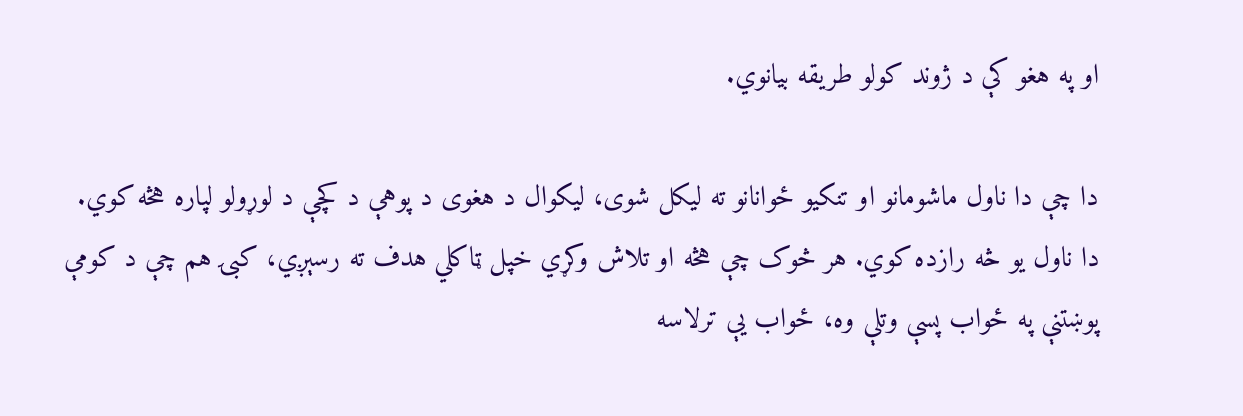او په هغو کې د ژوند کولو طریقه بیانوي.

دا چې دا ناول ماشومانو او تنکیو ځوانانو ته لیکل شوی، لیکوال د هغوی د پوهې د کچې د لوړولو لپاره هڅه کوي. دا ناول یو څه رازده کوي. هر څوک چې هڅه او تلاش وکړي خپل ټاکلي هدف ته رسېږي، کبۍ هم چې د کومې پوښتنې په ځواب پسې وتلې وه، ځواب يې ترلاسه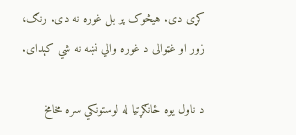کړی دی. هیڅوک پر بل غوره نه دی. رنګ، زور او غټوالی د غوره والي نښه نه شي کېدای.

د ناول یوه ځانګړتیا له لوستونکي سره مخامخ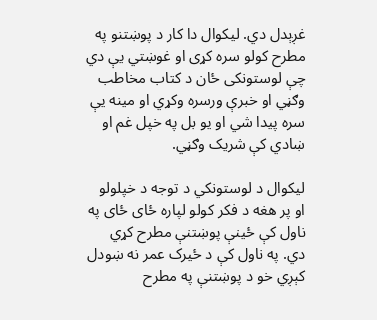غږېدل دي. لیکوال دا کار د پوښتنو په مطرح کولو سره کړی او غوښتي يې دي چې لوستونکی ځان د کتاب مخاطب وګڼي او خبرې ورسره وکړي او مینه يې سره پیدا شي او یو بل په خپل غم او ښادي کې شریک وګڼي.

لیکوال د لوستونکي د توجه د خپلولو او پر هغه د فکر کولو لپاره ځای ځای په ناول کې ځینې پوښتنې مطرح کړي دي. په ناول کې د ځيرک عمر نه ښودل کېږي خو د پوښتنې په مطرح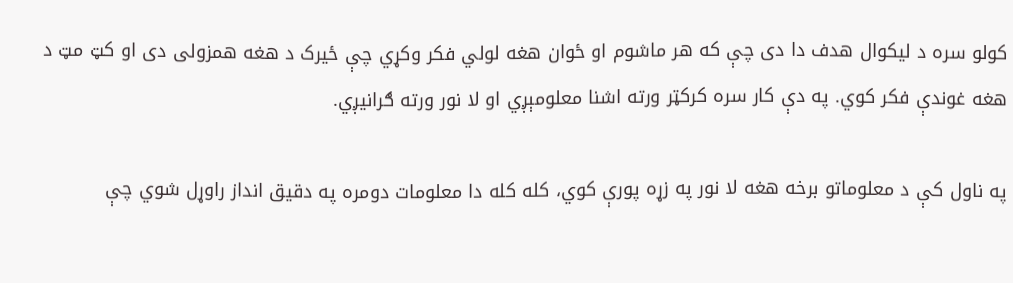کولو سره د لیکوال هدف دا دی چې که هر ماشوم او ځوان هغه لولي فکر وکړي چې ځيرک د هغه همزولی دی او کټ مټ د هغه غوندې فکر کوي. په دې کار سره کرکټر ورته اشنا معلومېږي او لا نور ورته ګرانيږي.

په ناول کې د معلوماتو برخه هغه لا نور په زړه پورې کوي، کله کله دا معلومات دومره په دقیق انداز راوړل شوي چې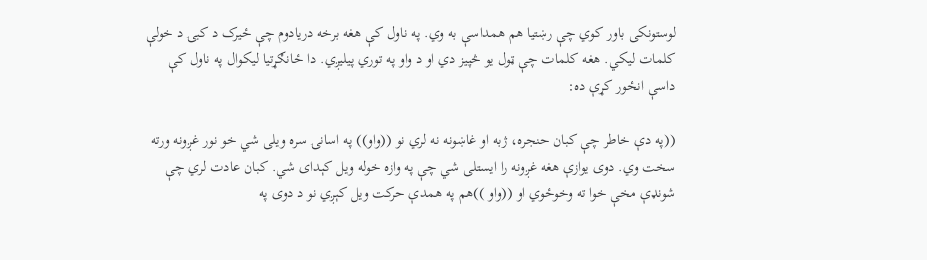لوستونکی باور کوي چې رښتيا هم همداسې به وي. په ناول کې هغه برخه دریادوم چې ځيرک د کبۍ د خولې کلمات لیکي. هغه کلمات چې ټول یو څپيز دي او د واو په توري پیليږي. دا ځانګړتیا لیکوال په ناول کې داسې انځور کړې ده:

((په دې خاطر چې کبان حنجره، ژبه او غاښونه نه لري نو ((واو)) په اسانۍ سره ویلی شي خو نور غږونه ورته سخت وي. دوی یوازې هغه غږونه را ایستلی شي چې په وازه خوله ویل کېدای شي. کبان عادت لري چې شونډې مخې خوا ته وخوځوي او ((واو ))هم په همدې حرکت ویل کېږي نو د دوی په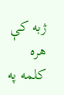ژبه کې هره کلمه په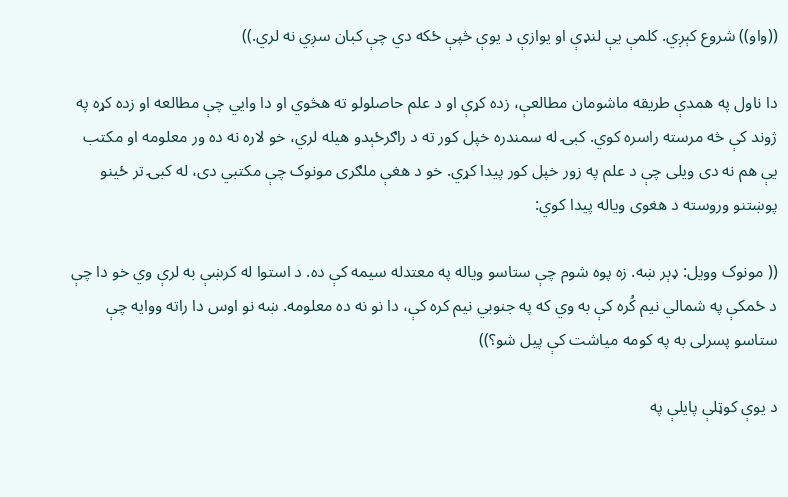((واو)) شروع کېږي. کلمې یې لنډې او یوازې د یوې څپې ځکه دي چې کبان سږي نه لري.))

دا ناول په همدې طریقه ماشومان مطالعې، زده کړې او د علم حاصلولو ته هڅوي او دا وايي چې مطالعه او زده کړه په ژوند کې څه مرسته راسره کوي. کبۍ له سمندره خپل کور ته د راګرځېدو هیله لري، خو لاره نه ده ور معلومه او مکتب يې هم نه دی ویلی چې د علم په زور خپل کور پیدا کړي. خو د هغې ملګری مونوک چې مکتبي دی، له کبۍ تر ځینو پوښتنو وروسته د هغوی ویاله پیدا کوي:

(( مونوک وویل: ډېر ښه. زه پوه شوم چې ستاسو ویاله په معتدله سیمه کې ده. د استوا له کرښې به لرې وي خو دا چې د ځمکې په شمالي نیم کُره کې به وي که په جنوبي نیم کره کې، دا نو نه ده معلومه. ښه نو اوس دا راته ووایه چې ستاسو پسرلی به په کومه میاشت کې پیل شو؟))

د یوې کوټلې پايلې په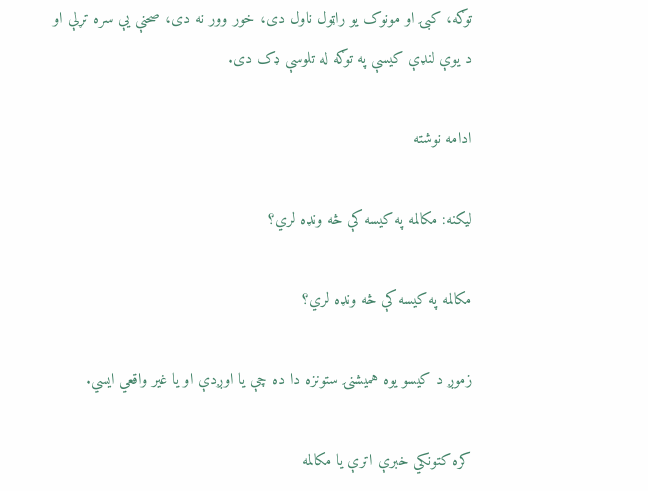توګه، کبۍ او مونوک یو راټول ناول دی، خور وور نه دی، صحنې يې سره تړلې او د یوې لنډې کيسې په توګه له تلوسې ډک دی.

ادامه نوشته

لیکنه: مکالمه په کیسه کې څه ونډه لري؟

مکالمه په کیسه کې څه ونډه لري؟

زموږ د کیسو یوه همیشنۍ ستونزه دا ده چې یا اوږدې او یا غیر واقعي ایسي.

کره کتونکي خبرې اترې یا مکالمه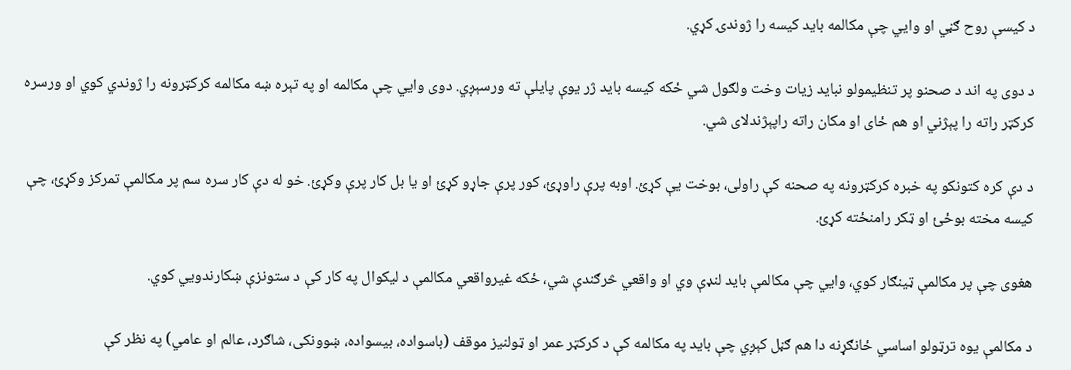د کیسې روح ګڼي او وايي چې مکالمه باید کیسه را ژوندۍ کړي.

د دوی په اند د صحنو پر تنظیمولو نباید زیات وخت ولګول شي ځکه کیسه باید ژر یوې پایلې ته ورسېږي. دوی وايي چې مکالمه او په تېره ښه مکالمه کرکټرونه را ژوندي کوي او ورسره کرکټر راته را پېژني او هم ځای او مکان راته راپېژندلای شي.

د دې کره کتونکو په خبره کرکټرونه په صحنه کې راولی، بوخت يې کړئ. اوبه پرې راوړئ، کور پرې جاړو کړئ او یا بل کار پرې وکړئ. خو له دې کار سره سم پر مکالمې تمرکز وکړئ، چې کیسه مخته بوځئ او ټکر رامنځته کړئ.

هغوی چې پر مکالمې ټينګار کوي، وايي چې مکالمې باید لنډې وي او واقعي څرګندې شي، ځکه غیرواقعي مکالمې د لیکوال په کار کې د ستونزې ښکارندويي کوي.

د مکالمې يوه ترټولو اساسي ځانګړنه دا هم ګڼل کېږي چې باید په مکالمه کې د کرکټر عمر او ټولنیز موقف (باسواده، بیسواده، ښوونکی، شاګرد، عالم او عامي) په نظر کې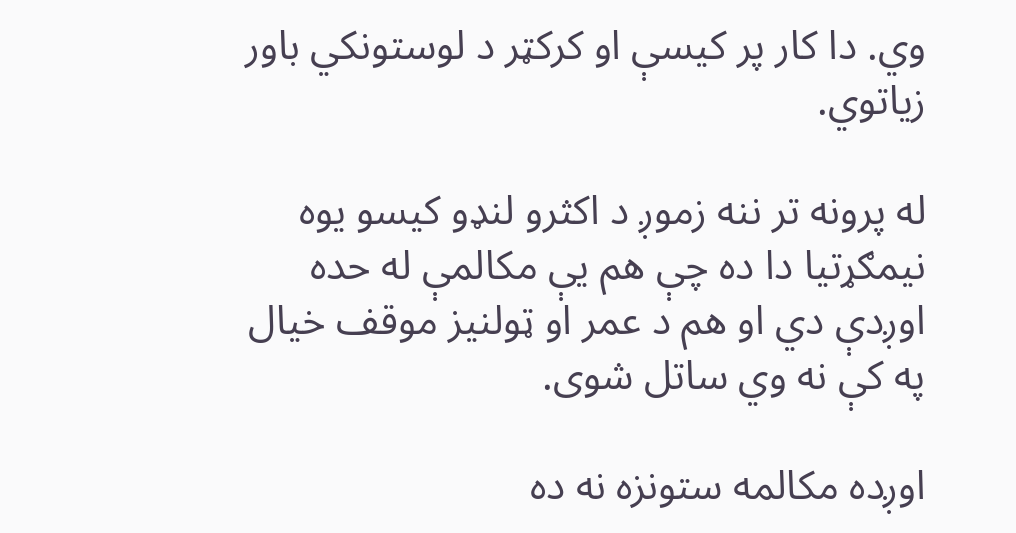وي. دا کار پر کیسې او کرکټر د لوستونکي باور زیاتوي.

له پرونه تر ننه زموږ د اکثرو لنډو کیسو یوه نیمګړتیا دا ده چې هم يې مکالمې له حده اوږدې دي او هم د عمر او ټولنیز موقف خیال په کې نه وي ساتل شوی.

اوږده مکالمه ستونزه نه ده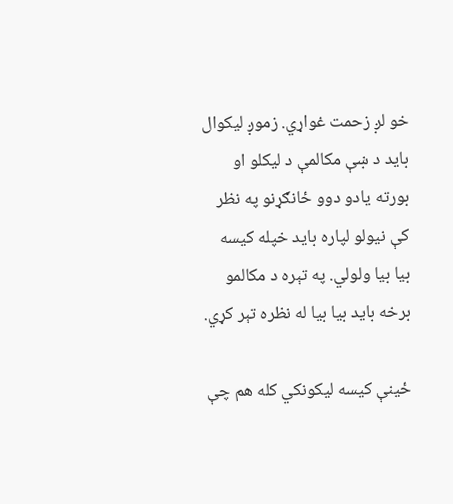خو لږ زحمت غواړي. زموږ لیکوال باید د ښې مکالمې د لیکلو او بورته يادو دوو ځانګړنو په نظر کې نیولو لپاره باید خپله کیسه بیا بیا ولولي. په تېره د مکالمو برخه باید بیا بیا له نظره تېر کړي.

ځینې کیسه لیکونکي کله هم چې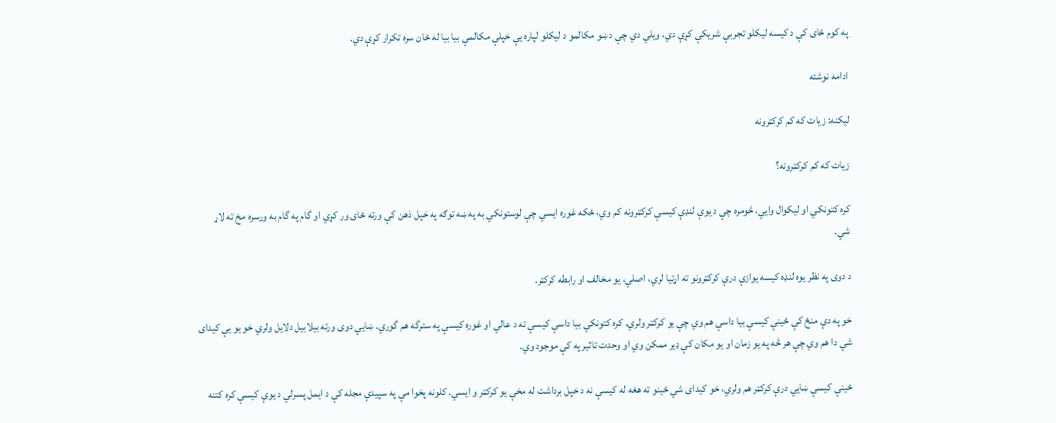په کوم ځای کې د کیسه لیکلو تجربې شریکې کړې دي، ویلي دي چې د ښو مکالمو د لیکلو لپاره يې خپلې مکالمې بیا بیا له ځان سره تکرار کړې دي.

ادامه نوشته

لیکنه: زیات که کم کرکټرونه

زیات که کم کرکټرونه؟

کره کتونکي او لیکوال وايي، څومره چې د یوې لنډې کیسې کرکټرونه کم وي، ځکه غوره ایسي چې لوستونکي به په ښه توګه په خپل ذهن کې ورته ځای ور کړي او گام په گام به ورسره مخ ته لاړ شي.

د دوی په نظر یوه لنډه کیسه یوازې درې کرکټرونو ته اړتیا لري، اصلي، یو مخالف او رابطه کرکټر.

خو په دې منځ کې ځینې کیسې بیا داسې هم وي چې یو کرکټر ولري. کره کتونکي بیا داسې کیسې ته د عالي او غوره کیسې په سترگه هم گوري. ښايي دوی ورته بیلابیل دلایل ولري خو یو یې کیدای شي دا هم وي چې هر څه په یو زمان او یو مکان کې ډیر ممکن وي او وحدت تاثیر په کې موجود وي.

ځینې کیسې ښایي درې کرکټر هم ولري، خو کیدای شي ځینو ته هغه له کیسې نه د خپل برداشت له مخې یو کرکټر و ایسي. کلونه پخوا مې په سپیدې مجله کې د ایمل پسرلي د یوې کیسې کره کتنه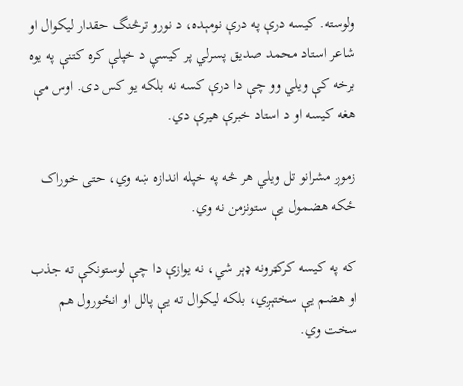ولوسته. کیسه درې په درې نومېده، د نورو ترڅنگ حقدار لیکوال او شاعر استاد محمد صدیق پسرلي پر کیسۑ د خپلې کره کتنې په یوه برخه کې ویلي وو چې دا درې کسه نه بلکه یو کس دی. اوس مې هغه کیسه او د استاد خبرې هیرې دي.

زموږ مشرانو تل ویلي هر څه په خپله اندازه ښه وي، حتی خوراک ځکه هضمول یې ستونزمن نه وي.

که په کیسه کرکټرونه ډېر شي، نه یوازې دا چې لوستونکې ته جذب او هضم یې سختېږي، بلکه لیکوال ته یې پالل او انځورول هم سخت وي.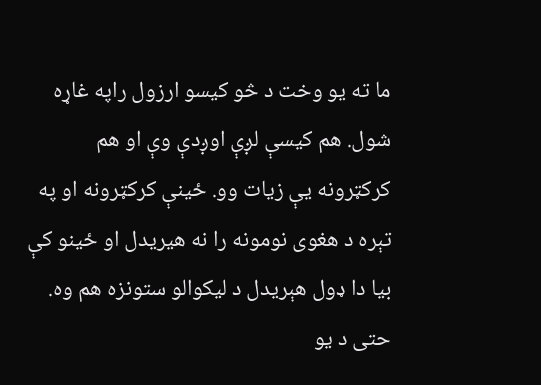ما ته یو وخت د څو کیسو ارزول راپه غاړه شول. هم کیسې لږې اوږدې وې او هم کرکټرونه یې زیات وو. ځینې کرکټرونه او په تېره د هغوی نومونه را نه هیریدل او ځینو کې بیا دا ډول هېریدل د لیکوالو ستونزه هم وه. حتی د یو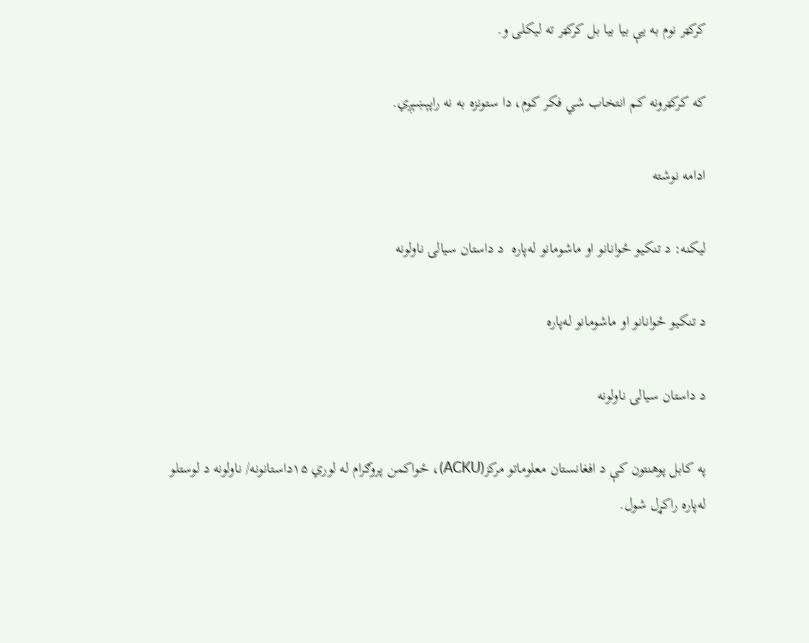کرکټر نوم به یې بیا بیا بل کرکټر ته لیکلی و.

که کرکټرونه کم انتخاب شي فکر کوم، دا ستونزه به نه راپېښېږي.

ادامه نوشته

لیکنه: د تنکیو ځوانانو او ماشومانو له‌پاره  د داستان سیالۍ ناولونه

د تنکیو ځوانانو او ماشومانو له‌پاره

د داستان سیالۍ ناولونه

په کابل پوهنتون کې د افغانستان معلوماتو مرکز(ACKU)، ځواکمن پروګرام له لوري ۱۵داستانونه/ ناولونه د لوستلو له‌پاره راکړل شول.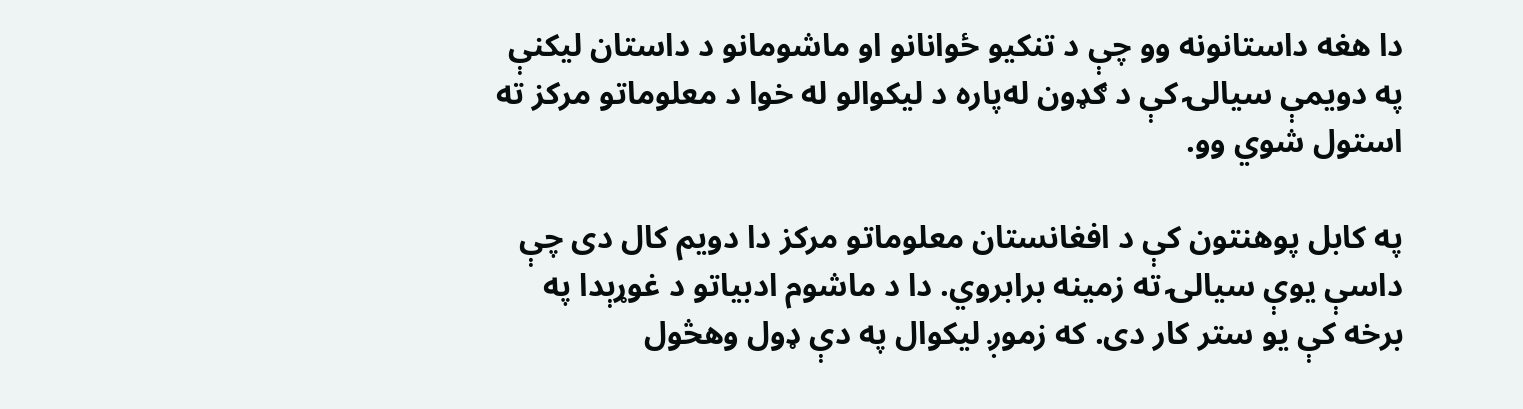دا هغه داستانونه وو چې د تنکیو ځوانانو او ماشومانو د داستان‌ لیکنې په دویمې سیالۍ کې د ګډون له‌پاره د لیکوالو له خوا د معلوماتو مرکز ته استول شوي وو.

په کابل پوهنتون کې د افغانستان معلوماتو مرکز دا دویم کال دی چې داسې یوې سیالۍ ته زمینه برابروي. دا د ماشوم ادبیاتو د غوړېدا په برخه کې یو ستر کار دی. که زموږ ليکوال په دې ډول وهڅول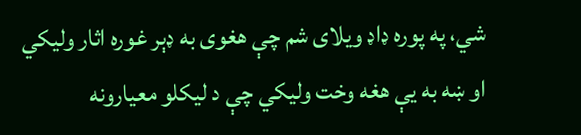شي، په پوره ډاډ ویلای شم چې هغوی به ډېر غوره اثار ولیکي او ښه به يې هغه وخت ولیکي چې د لیکلو معیارونه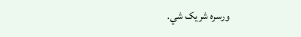ورسره شریک شي.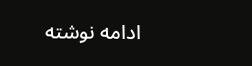ادامه نوشته